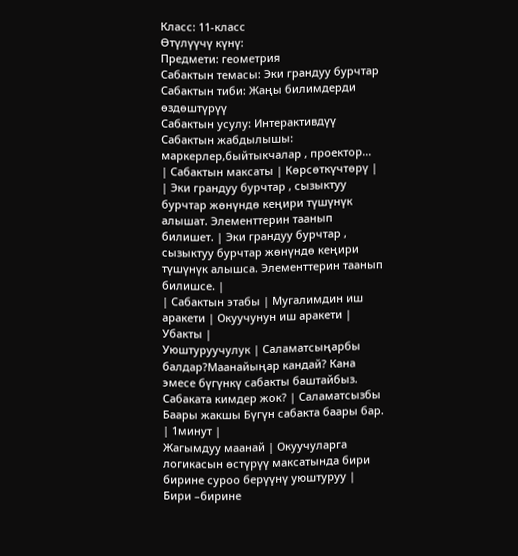Класс: 11-класс
Өтүлүүчү күнү:
Предмети: геометрия
Сабактын темасы: Эки грандуу бурчтар
Сабактын тиби: Жаңы билимдерди өздөштүрүү
Сабактын усулу: Интерактивдүү
Сабактын жабдылышы: маркерлер,быйтыкчалар , проектор...
| Сабактын максаты | Көрсөткүчтөрү |
| Эки грандуу бурчтар , сызыктуу бурчтар жөнүндө кеңири түшүнүк алышат. Элементтерин таанып билишет. | Эки грандуу бурчтар , сызыктуу бурчтар жөнүндө кеңири түшүнүк алышса. Элементтерин таанып билишсе. |
| Сабактын этабы | Мугалимдин иш аракети | Окуучунун иш аракети | Убакты |
Уюштуруучулук | Саламатсыңарбы балдар?Маанайыңар кандай? Кана эмесе бүгүнкү сабакты баштайбыз. Сабаката кимдер жок? | Саламатсызбы Баары жакшы Бүгүн сабакта баары бар. | 1минут |
Жагымдуу маанай | Окуучуларга логикасын өстүрүү максатында бири бирине суроо берүүнү уюштуруу | Бири –бирине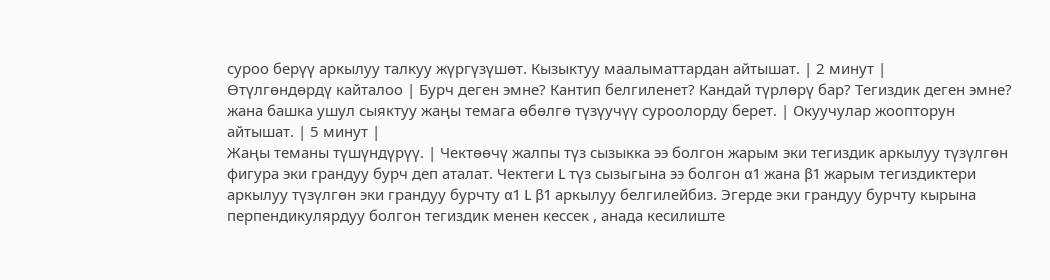суроо берүү аркылуу талкуу жүргүзүшөт. Кызыктуу маалыматтардан айтышат. | 2 минут |
Өтүлгөндөрдү кайталоо | Бурч деген эмне? Кантип белгиленет? Кандай түрлөрү бар? Тегиздик деген эмне? жана башка ушул сыяктуу жаңы темага өбөлгө түзүучүү суроолорду берет. | Окуучулар жоопторун айтышат. | 5 минут |
Жаңы теманы түшүндүрүү. | Чектөөчү жалпы түз сызыкка ээ болгон жарым эки тегиздик аркылуу түзүлгөн фигура эки грандуу бурч деп аталат. Чектеги L түз сызыгына ээ болгон α1 жана β1 жарым тегиздиктери аркылуу түзүлгөн эки грандуу бурчту α1 L β1 аркылуу белгилейбиз. Эгерде эки грандуу бурчту кырына перпендикулярдуу болгон тегиздик менен кессек , анада кесилиште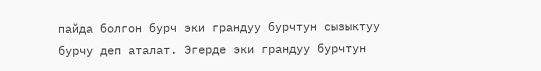пайда болгон бурч эки грандуу бурчтун сызыктуу бурчу деп аталат. Эгерде эки грандуу бурчтун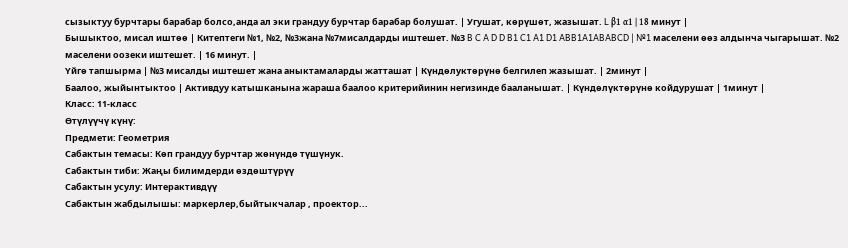сызыктуу бурчтары барабар болсо,анда ал эки грандуу бурчтар барабар болушат. | Угушат, көрүшөт, жазышат. L β1 α1 | 18 минут |
Бышыктоо, мисал иштөө | Китептеги №1, №2, №3жана №7мисалдарды иштешет. №3 B C A D D B1 C1 A1 D1 ABB1A1ABABCD | №1 маселени өөз алдынча чыгарышат. №2 маселени оозеки иштешет. | 16 минут. |
Үйгө тапшырма | №3 мисалды иштешет жана аныктамаларды жатташат | Күндөлуктөрүнө белгилеп жазышат. | 2минут |
Баалоо, жыйынтыктоо | Активдуу катышканына жараша баалоо критерийинин негизинде бааланышат. | Күндөлүктөрүнө койдурушат | 1минут |
Класс: 11-класс
Өтүлүүчү күнү:
Предмети: Геометрия
Сабактын темасы: Көп грандуу бурчтар жөнүндө түшүнук.
Сабактын тиби: Жаңы билимдерди өздөштүрүү
Сабактын усулу: Интерактивдүү
Сабактын жабдылышы: маркерлер,быйтыкчалар , проектор...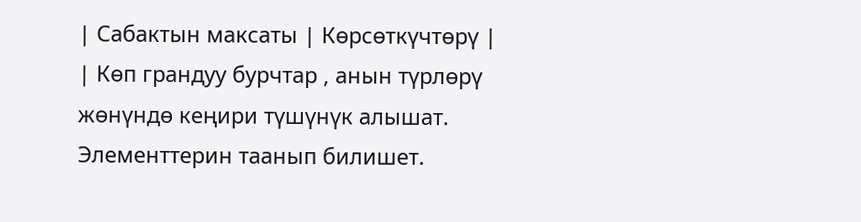| Сабактын максаты | Көрсөткүчтөрү |
| Көп грандуу бурчтар , анын түрлөрү жөнүндө кеңири түшүнүк алышат. Элементтерин таанып билишет.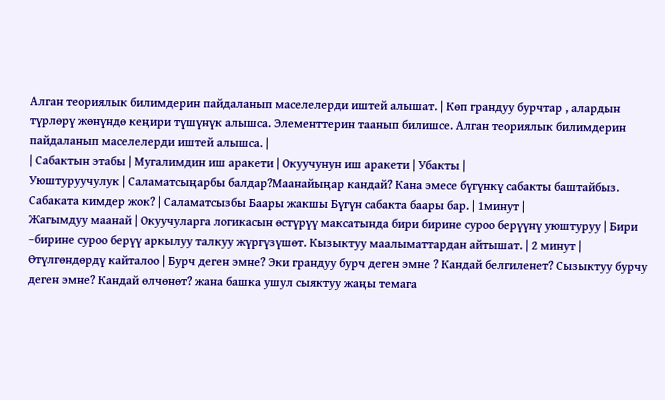Алган теориялык билимдерин пайдаланып маселелерди иштей алышат. | Көп грандуу бурчтар , алардын түрлөрү жөнүндө кеңири түшүнүк алышса. Элементтерин таанып билишсе. Алган теориялык билимдерин пайдаланып маселелерди иштей алышса. |
| Сабактын этабы | Мугалимдин иш аракети | Окуучунун иш аракети | Убакты |
Уюштуруучулук | Саламатсыңарбы балдар?Маанайыңар кандай? Кана эмесе бүгүнкү сабакты баштайбыз. Сабаката кимдер жок? | Саламатсызбы Баары жакшы Бүгүн сабакта баары бар. | 1минут |
Жагымдуу маанай | Окуучуларга логикасын өстүрүү максатында бири бирине суроо берүүнү уюштуруу | Бири –бирине суроо берүү аркылуу талкуу жүргүзүшөт. Кызыктуу маалыматтардан айтышат. | 2 минут |
Өтүлгөндөрдү кайталоо | Бурч деген эмне? Эки грандуу бурч деген эмне ? Кандай белгиленет? Сызыктуу бурчу деген эмне? Кандай өлчөнөт? жана башка ушул сыяктуу жаңы темага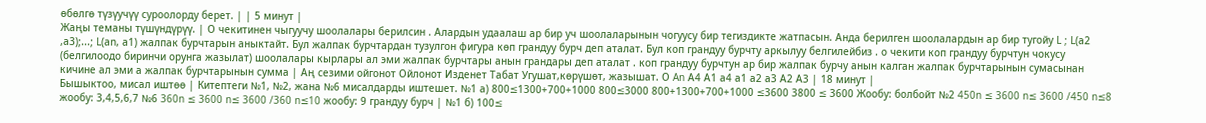өбөлгө түзүучүү суроолорду берет. | | 5 минут |
Жаңы теманы түшүндүрүү. | О чекитинен чыгуучу шоолалары берилсин . Алардын удаалаш ар бир уч шоолаларынын чогуусу бир тегиздикте жатпасын. Анда берилген шоолалардын ар бир тугойу L ; L(а2 ,а3);...; L(аn, а1) жалпак бурчтарын аныктайт. Бул жалпак бурчтардан тузулгон фигура көп грандуу бурч деп аталат. Бул коп грандуу бурчту аркылуу белгилейбиз . о чекити коп грандуу бурчтун чокусу (белгилоодо биринчи орунга жазылат) шоолалары кырлары ал эми жалпак бурчтары анын грандары деп аталат . коп грандуу бурчтун ар бир жалпак бурчу анын калган жалпак бурчтарынын сумасынан кичине ал эми а жалпак бурчтарынын сумма | Аң сезими ойгонот Ойлонот Изденет Табат Угушат,көрүшөт, жазышат. О An А4 А1 а4 а1 а2 а3 А2 А3 | 18 минут |
Бышыктоо, мисал иштөө | Китептеги №1, №2, жана №6 мисалдарды иштешет. №1 а) 800≤1300+700+1000 800≤3000 800+1300+700+1000 ≤3600 3800 ≤ 3600 Жообу: болбойт №2 450n ≤ 3600 n≤ 3600 /450 n≤8 жообу: 3,4,5,6,7 №6 360n ≤ 3600 n≤ 3600 /360 n≤10 жообу: 9 грандуу бурч | №1 б) 100≤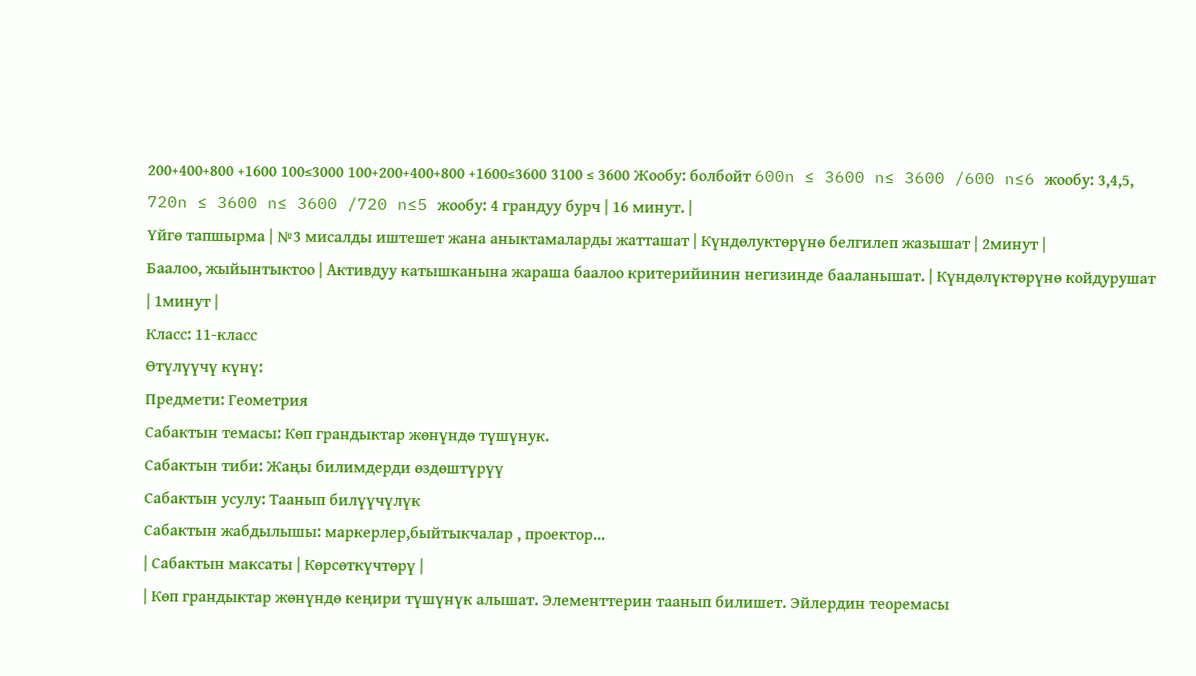200+400+800 +1600 100≤3000 100+200+400+800 +1600≤3600 3100 ≤ 3600 Жообу: болбойт 600n ≤ 3600 n≤ 3600 /600 n≤6 жообу: 3,4,5, 720n ≤ 3600 n≤ 3600 /720 n≤5 жообу: 4 грандуу бурч | 16 минут. |
Үйгө тапшырма | №3 мисалды иштешет жана аныктамаларды жатташат | Күндөлуктөрүнө белгилеп жазышат | 2минут |
Баалоо, жыйынтыктоо | Активдуу катышканына жараша баалоо критерийинин негизинде бааланышат. | Күндөлүктөрүнө койдурушат | 1минут |
Класс: 11-класс
Өтүлүүчү күнү:
Предмети: Геометрия
Сабактын темасы: Көп грандыктар жөнүндө түшүнук.
Сабактын тиби: Жаңы билимдерди өздөштүрүү
Сабактын усулу: Таанып билүүчүлүк
Сабактын жабдылышы: маркерлер,быйтыкчалар , проектор...
| Сабактын максаты | Көрсөткүчтөрү |
| Көп грандыктар жөнүндө кеңири түшүнүк алышат. Элементтерин таанып билишет. Эйлердин теоремасы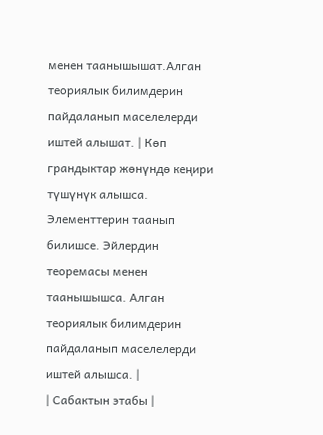менен таанышышат.Алган теориялык билимдерин пайдаланып маселелерди иштей алышат. | Көп грандыктар жөнүндө кеңири түшүнүк алышса. Элементтерин таанып билишсе. Эйлердин теоремасы менен таанышышса. Алган теориялык билимдерин пайдаланып маселелерди иштей алышса. |
| Сабактын этабы |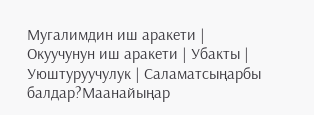Мугалимдин иш аракети | Окуучунун иш аракети | Убакты |
Уюштуруучулук | Саламатсыңарбы балдар?Маанайыңар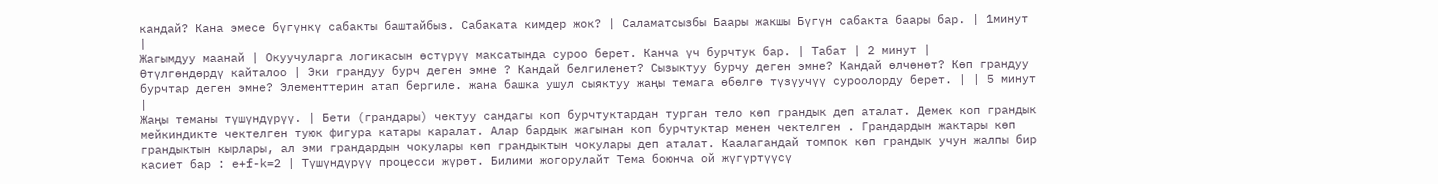кандай? Кана эмесе бүгүнкү сабакты баштайбыз. Сабаката кимдер жок? | Саламатсызбы Баары жакшы Бүгүн сабакта баары бар. | 1минут |
Жагымдуу маанай | Окуучуларга логикасын өстүрүү максатында суроо берет. Канча үч бурчтук бар. | Табат | 2 минут |
Өтүлгөндөрдү кайталоо | Эки грандуу бурч деген эмне ? Кандай белгиленет? Сызыктуу бурчу деген эмне? Кандай өлчөнөт? Көп грандуу бурчтар деген эмне? Элементтерин атап бергиле. жана башка ушул сыяктуу жаңы темага өбөлгө түзүучүү суроолорду берет. | | 5 минут |
Жаңы теманы түшүндүрүү. | Бети (грандары) чектуу сандагы коп бурчтуктардан турган тело көп грандык деп аталат. Демек коп грандык мейкиндикте чектелген туюк фигура катары каралат. Алар бардык жагынан коп бурчтуктар менен чектелген . Грандардын жактары көп грандыктын кырлары, ал эми грандардын чокулары көп грандыктын чокулары деп аталат. Каалагандай томпок көп грандык учун жалпы бир касиет бар : e+f-k=2 | Түшүндүрүү процесси жүрөт. Билими жогорулайт Тема боюнча ой жүгүртүүсү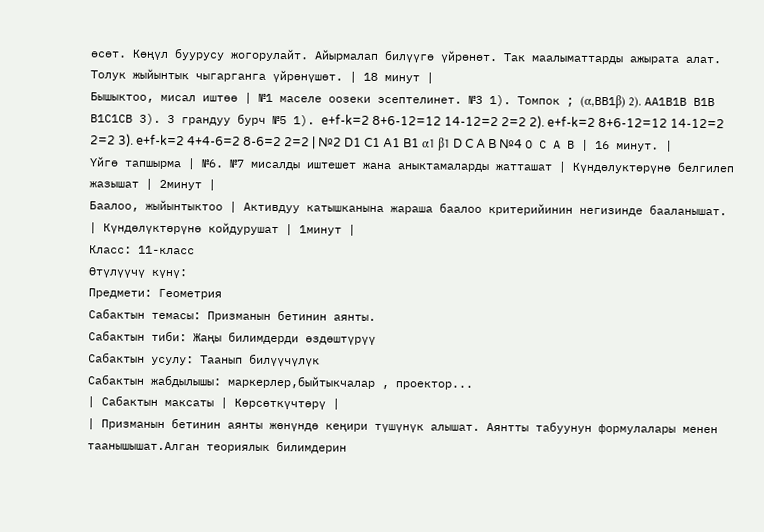өсөт. Көңүл буурусу жогорулайт. Айырмалап билүүгө үйрөнөт. Так маалыматтарды ажырата алат. Толук жыйынтык чыгарганга үйрөнүшөт. | 18 минут |
Бышыктоо, мисал иштөө | №1 маселе оозеки эсептелинет. №3 1). Томпок ; (α,ВВ1β) 2). АА1В1В В1В В1С1СВ 3). 3 грандуу бурч №5 1). e+f-k=2 8+6-12=12 14-12=2 2=2 2). e+f-k=2 8+6-12=12 14-12=2 2=2 3). e+f-k=2 4+4-6=2 8-6=2 2=2 | №2 D1 C1 A1 B1 α1 β1 D C A B №4 О С А В | 16 минут. |
Үйгө тапшырма | №6. №7 мисалды иштешет жана аныктамаларды жатташат | Күндөлуктөрүнө белгилеп жазышат | 2минут |
Баалоо, жыйынтыктоо | Активдуу катышканына жараша баалоо критерийинин негизинде бааланышат. | Күндөлүктөрүнө койдурушат | 1минут |
Класс: 11-класс
Өтүлүүчү күнү:
Предмети: Геометрия
Сабактын темасы: Призманын бетинин аянты.
Сабактын тиби: Жаңы билимдерди өздөштүрүү
Сабактын усулу: Таанып билүүчүлүк
Сабактын жабдылышы: маркерлер,быйтыкчалар , проектор...
| Сабактын максаты | Көрсөткүчтөрү |
| Призманын бетинин аянты жөнүндө кеңири түшүнүк алышат. Аянтты табуунун формулалары менен таанышышат.Алган теориялык билимдерин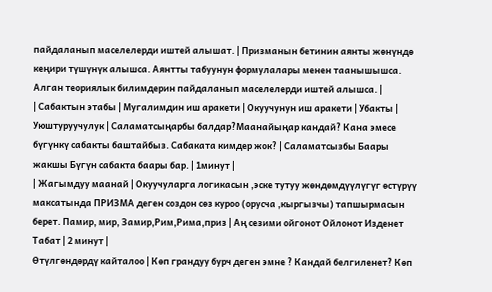пайдаланып маселелерди иштей алышат. | Призманын бетинин аянты жөнүндө кеңири түшүнүк алышса. Аянтты табуунун формулалары менен таанышышса. Алган теориялык билимдерин пайдаланып маселелерди иштей алышса. |
| Сабактын этабы | Мугалимдин иш аракети | Окуучунун иш аракети | Убакты |
Уюштуруучулук | Саламатсыңарбы балдар?Маанайыңар кандай? Кана эмесе бүгүнкү сабакты баштайбыз. Сабаката кимдер жок? | Саламатсызбы Баары жакшы Бүгүн сабакта баары бар. | 1минут |
| Жагымдуу маанай | Окуучуларга логикасын ,эске тутуу жөндөмдүүлүгүг өстүрүү максатында ПРИЗМА деген создон сөз куроо (орусча ,кыргызчы) тапшырмасын берет. Памир, мир, Замир,Рим,Рима,приз | Аң сезими ойгонот Ойлонот Изденет Табат | 2 минут |
Өтүлгөндөрдү кайталоо | Көп грандуу бурч деген эмне ? Кандай белгиленет? Көп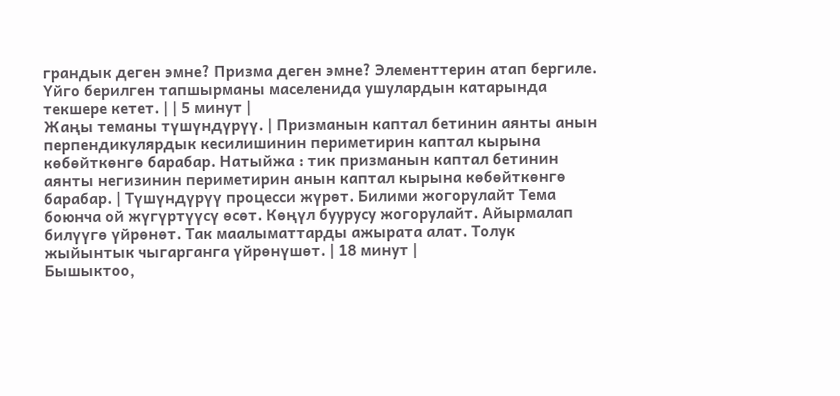грандык деген эмне? Призма деген эмне? Элементтерин атап бергиле. Үйго берилген тапшырманы маселенида ушулардын катарында текшере кетет. | | 5 минут |
Жаңы теманы түшүндүрүү. | Призманын каптал бетинин аянты анын перпендикулярдык кесилишинин периметирин каптал кырына көбөйткөнгө барабар. Натыйжа : тик призманын каптал бетинин аянты негизинин периметирин анын каптал кырына көбөйткөнгө барабар. | Түшүндүрүү процесси жүрөт. Билими жогорулайт Тема боюнча ой жүгүртүүсү өсөт. Көңүл буурусу жогорулайт. Айырмалап билүүгө үйрөнөт. Так маалыматтарды ажырата алат. Толук жыйынтык чыгарганга үйрөнүшөт. | 18 минут |
Бышыктоо,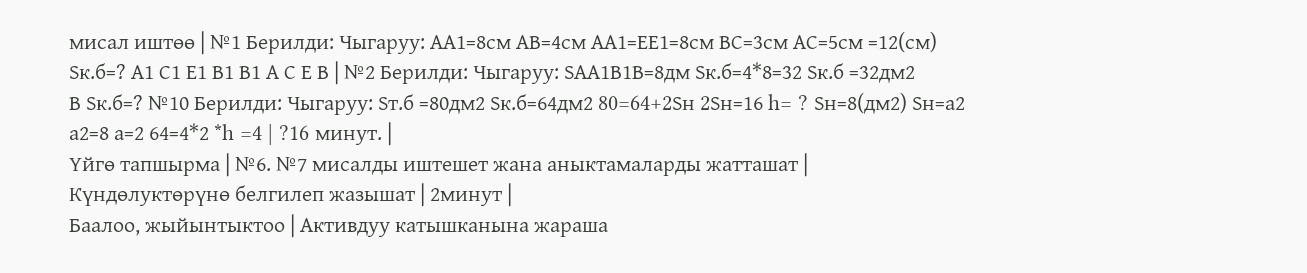мисал иштөө | №1 Берилди: Чыгаруу: АА1=8см АВ=4см АА1=ЕЕ1=8см ВС=3см АС=5см =12(см) Sк.б=? А1 С1 Е1 В1 В1 А С Е В | №2 Берилди: Чыгаруу: SАА1В1В=8дм Sк.б=4*8=32 Sк.б =32дм2
В Sк.б=? №10 Берилди: Чыгаруу: Sт.б =80дм2 Sк.б=64дм2 80=64+2Sн 2Sн=16 h= ? Sн=8(дм2) Sн=а2 а2=8 а=2 64=4*2 *h =4 | ?16 минут. |
Үйгө тапшырма | №6. №7 мисалды иштешет жана аныктамаларды жатташат | Күндөлуктөрүнө белгилеп жазышат | 2минут |
Баалоо, жыйынтыктоо | Активдуу катышканына жараша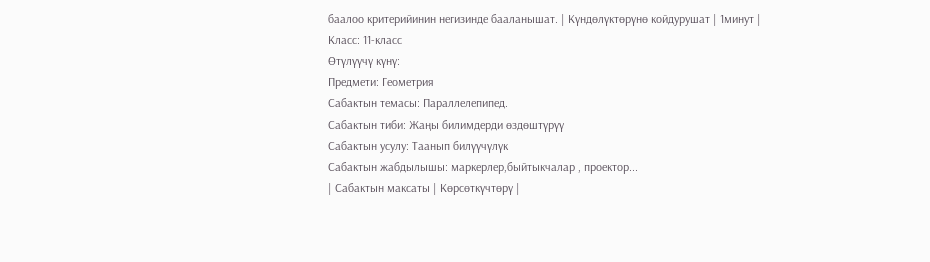баалоо критерийинин негизинде бааланышат. | Күндөлүктөрүнө койдурушат | 1минут |
Класс: 11-класс
Өтүлүүчү күнү:
Предмети: Геометрия
Сабактын темасы: Параллелепипед.
Сабактын тиби: Жаңы билимдерди өздөштүрүү
Сабактын усулу: Таанып билүүчүлүк
Сабактын жабдылышы: маркерлер,быйтыкчалар , проектор...
| Сабактын максаты | Көрсөткүчтөрү |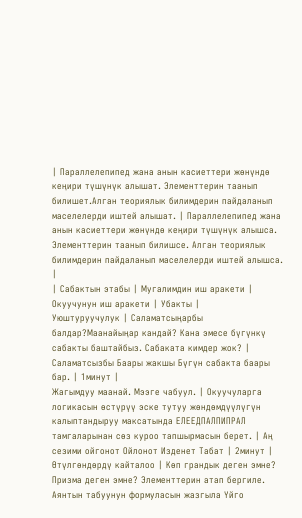| Параллелепипед жана анын касиеттери жөнүндө кеңири түшүнүк алышат. Элементтерин таанып билишет.Алган теориялык билимдерин пайдаланып маселелерди иштей алышат. | Параллелепипед жана анын касиеттери жөнүндө кеңири түшүнүк алышса. Элементтерин таанып билишсе. Алган теориялык билимдерин пайдаланып маселелерди иштей алышса. |
| Сабактын этабы | Мугалимдин иш аракети | Окуучунун иш аракети | Убакты |
Уюштуруучулук | Саламатсыңарбы балдар?Маанайыңар кандай? Кана эмесе бүгүнкү сабакты баштайбыз. Сабаката кимдер жок? | Саламатсызбы Баары жакшы Бүгүн сабакта баары бар. | 1минут |
Жагымдуу маанай. Мээге чабуул. | Окуучуларга логикасын өстүрүү эске тутуу жөндөмдүүлүгүн калыптандыруу максатында ЕЛЕЕДПАЛПИПРАЛ тамгаларынан сөз куроо тапшырмасын берет. | Аң сезими ойгонот Ойлонот Изденет Табат | 2минут |
Өтүлгөндөрдү кайталоо | Көп грандык деген эмне? Призма деген эмне? Элементтерин атап бергиле. Аянтын табуунун формуласын жазгыла Үйго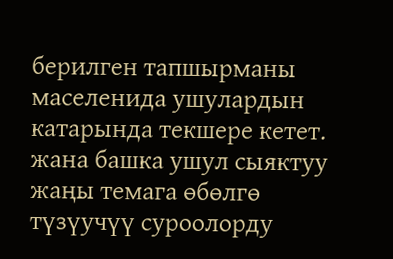берилген тапшырманы маселенида ушулардын катарында текшере кетет. жана башка ушул сыяктуу жаңы темага өбөлгө түзүучүү суроолорду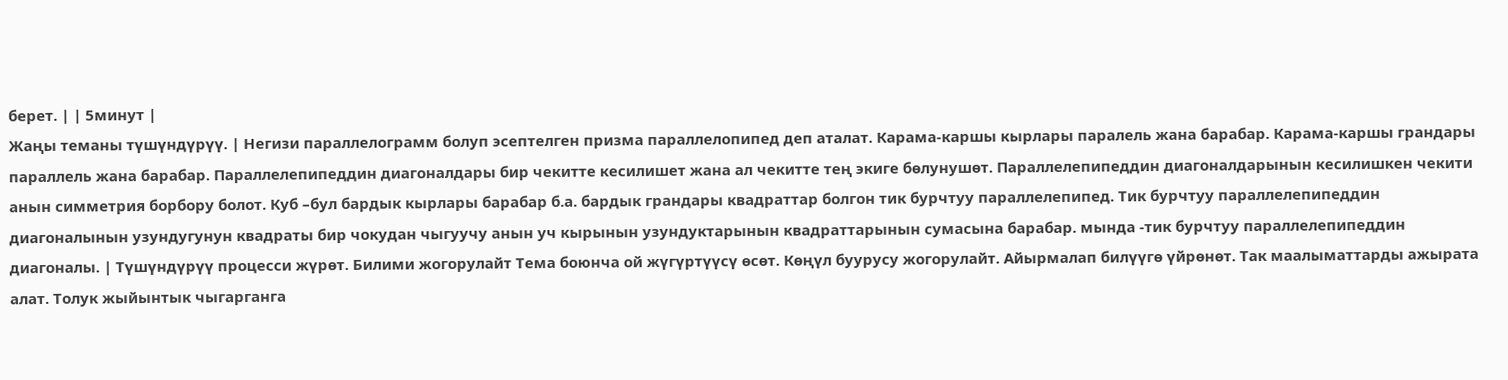берет. | | 5минут |
Жаңы теманы түшүндүрүү. | Негизи параллелограмм болуп эсептелген призма параллелопипед деп аталат. Карама-каршы кырлары паралель жана барабар. Карама-каршы грандары параллель жана барабар. Параллелепипеддин диагоналдары бир чекитте кесилишет жана ал чекитте тең экиге бөлунушөт. Параллелепипеддин диагоналдарынын кесилишкен чекити анын симметрия борбору болот. Куб –бул бардык кырлары барабар б.а. бардык грандары квадраттар болгон тик бурчтуу параллелепипед. Тик бурчтуу параллелепипеддин диагоналынын узундугунун квадраты бир чокудан чыгуучу анын уч кырынын узундуктарынын квадраттарынын сумасына барабар. мында -тик бурчтуу параллелепипеддин диагоналы. | Түшүндүрүү процесси жүрөт. Билими жогорулайт Тема боюнча ой жүгүртүүсү өсөт. Көңүл буурусу жогорулайт. Айырмалап билүүгө үйрөнөт. Так маалыматтарды ажырата алат. Толук жыйынтык чыгарганга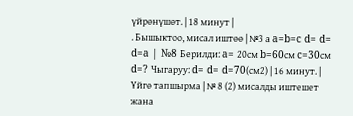үйрөнүшөт. | 18 минут |
. Бышыктоо, мисал иштөө | №3 а a=b=c d= d= d=a | №8 Берилди: a= 20см b=60см c=30см d=? Чыгаруу: d= d= d=70(см2) | 16 минут. |
Үйгө тапшырма | № 8 (2) мисалды иштешет жана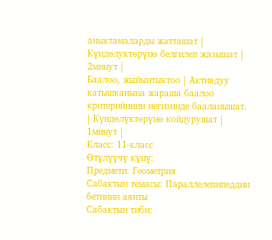аныктамаларды жатташат | Күндөлуктөрүнө белгилеп жазышат | 2минут |
Баалоо, жыйынтыктоо | Активдуу катышканына жараша баалоо критерийинин негизинде бааланышат. | Күндөлүктөрүнө койдурушат | 1минут |
Класс: 11-класс
Өтүлүүчү күнү:
Предмети: Геометрия
Сабактын темасы: Параллелепипеддин бетинин аянты
Сабактын тиби: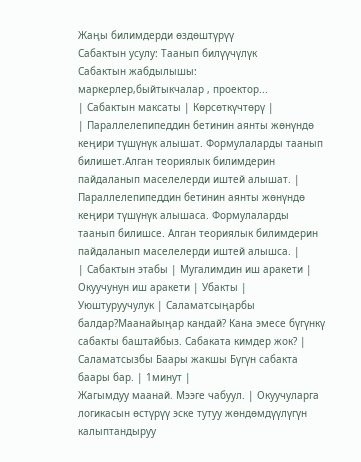Жаңы билимдерди өздөштүрүү
Сабактын усулу: Таанып билүүчүлүк
Сабактын жабдылышы: маркерлер,быйтыкчалар , проектор...
| Сабактын максаты | Көрсөткүчтөрү |
| Параллелепипеддин бетинин аянты жөнүндө кеңири түшүнүк алышат. Формулаларды таанып билишет.Алган теориялык билимдерин пайдаланып маселелерди иштей алышат. | Параллелепипеддин бетинин аянты жөнүндө кеңири түшүнүк алышаса. Формулаларды таанып билишсе. Алган теориялык билимдерин пайдаланып маселелерди иштей алышса. |
| Сабактын этабы | Мугалимдин иш аракети | Окуучунун иш аракети | Убакты |
Уюштуруучулук | Саламатсыңарбы балдар?Маанайыңар кандай? Кана эмесе бүгүнкү сабакты баштайбыз. Сабаката кимдер жок? | Саламатсызбы Баары жакшы Бүгүн сабакта баары бар. | 1минут |
Жагымдуу маанай. Мээге чабуул. | Окуучуларга логикасын өстүрүү эске тутуу жөндөмдүүлүгүн калыптандыруу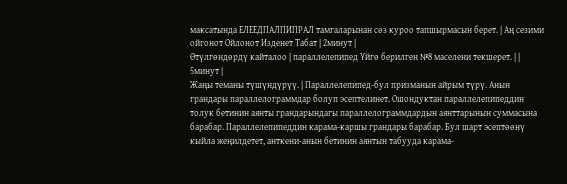максатында ЕЛЕЕДПАЛПИПРАЛ тамгаларынан сөз куроо тапшырмасын берет. | Аң сезими ойгонот Ойлонот Изденет Табат | 2минут |
Өтүлгөндөрдү кайталоо | параллелепипед Үйгө берилген №8 маселени текшерет. | | 5минут |
Жаңы теманы түшүндүрүү. | Параллелепипед-бул призманын айрым түрү. Анын грандары параллелограммдар болуп эсептелинет. Ошондуктан параллелепипеддин толук бетинин аянты грандарындагы параллелограммдардын аянттарынын суммасына барабар. Параллелепипеддин карама-каршы грандары барабар. Бул шарт эсептөөнү кыйла жеңилдетет, анткени-анын бетинин аянтын табууда карама-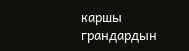каршы грандардын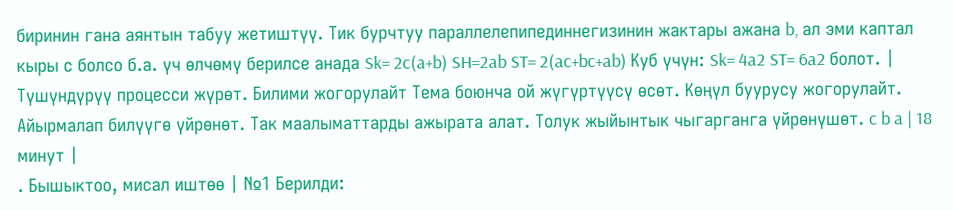биринин гана аянтын табуу жетиштүү. Тик бурчтуу параллелепипединнегизинин жактары ажана b, ал эми каптал кыры с болсо б.а. үч өлчөмү берилсе анада Sk= 2c(a+b) SH=2ab ST= 2(ac+bc+ab) Куб үчүн: Sk= 4a2 ST= 6a2 болот. | Түшүндүрүү процесси жүрөт. Билими жогорулайт Тема боюнча ой жүгүртүүсү өсөт. Көңүл буурусу жогорулайт. Айырмалап билүүгө үйрөнөт. Так маалыматтарды ажырата алат. Толук жыйынтык чыгарганга үйрөнүшөт. c b a | 18 минут |
. Бышыктоо, мисал иштөө | №1 Берилди: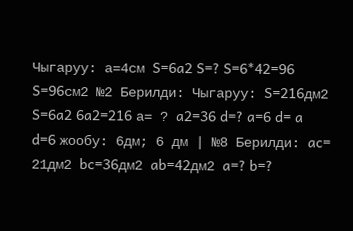Чыгаруу: а=4см S=6a2 S=? S=6*42=96 S=96cм2 №2 Берилди: Чыгаруу: S=216дм2 S=6a2 6a2=216 а= ? a2=36 d=? a=6 d= a d=6 жообу: 6дм; 6 дм | №8 Берилди: ac= 21дм2 bc=36дм2 ab=42дм2 a=? b=?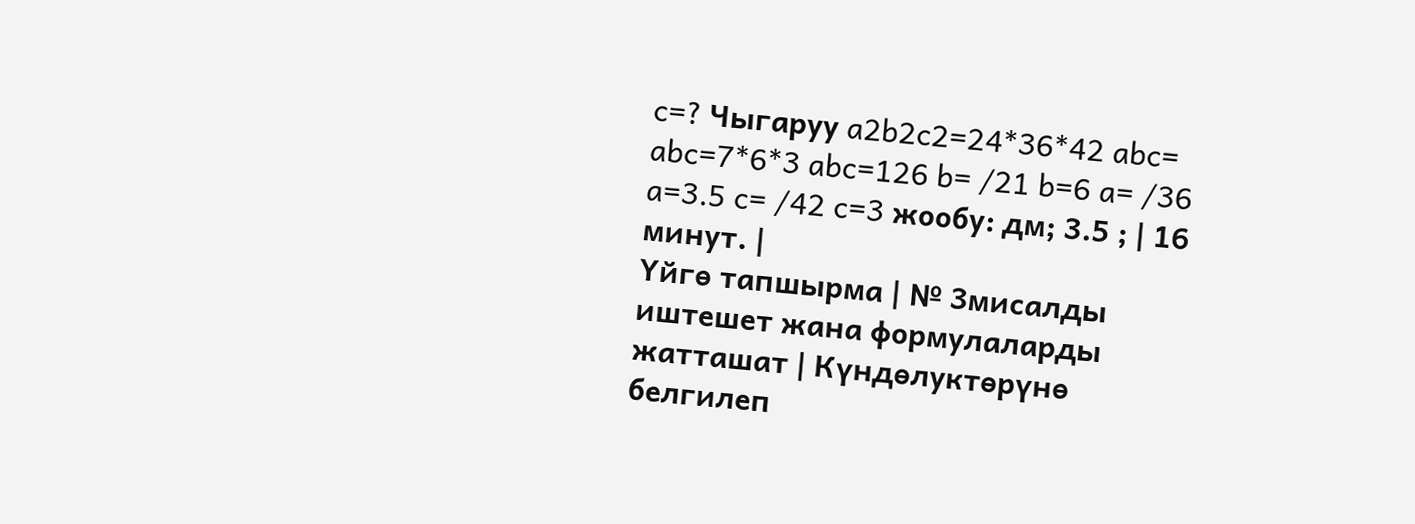c=? Чыгаруу a2b2c2=24*36*42 abc= abc=7*6*3 abc=126 b= /21 b=6 a= /36 a=3.5 c= /42 c=3 жообу: дм; 3.5 ; | 16 минут. |
Үйгө тапшырма | № 3мисалды иштешет жана формулаларды жатташат | Күндөлуктөрүнө белгилеп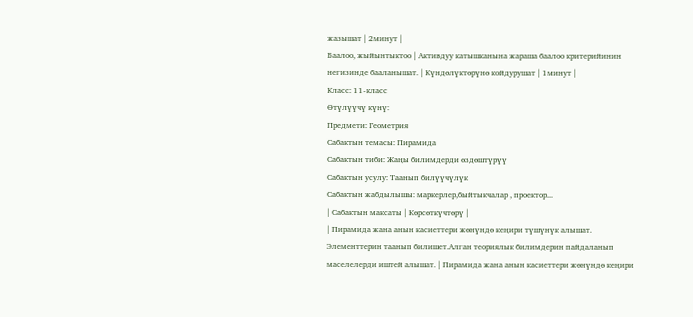жазышат | 2минут |
Баалоо, жыйынтыктоо | Активдуу катышканына жараша баалоо критерийинин негизинде бааланышат. | Күндөлүктөрүнө койдурушат | 1минут |
Класс: 11-класс
Өтүлүүчү күнү:
Предмети: Геометрия
Сабактын темасы: Пирамида
Сабактын тиби: Жаңы билимдерди өздөштүрүү
Сабактын усулу: Таанып билүүчүлүк
Сабактын жабдылышы: маркерлер,быйтыкчалар , проектор...
| Сабактын максаты | Көрсөткүчтөрү |
| Пирамида жана анын касиеттери жөнүндө кеңири түшүнүк алышат. Элементтерин таанып билишет.Алган теориялык билимдерин пайдаланып маселелерди иштей алышат. | Пирамида жана анын касиеттери жөнүндө кеңири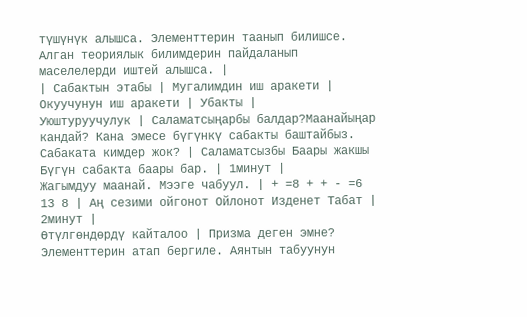түшүнүк алышса. Элементтерин таанып билишсе. Алган теориялык билимдерин пайдаланып маселелерди иштей алышса. |
| Сабактын этабы | Мугалимдин иш аракети | Окуучунун иш аракети | Убакты |
Уюштуруучулук | Саламатсыңарбы балдар?Маанайыңар кандай? Кана эмесе бүгүнкү сабакты баштайбыз. Сабаката кимдер жок? | Саламатсызбы Баары жакшы Бүгүн сабакта баары бар. | 1минут |
Жагымдуу маанай. Мээге чабуул. | + =8 + + - =6 13 8 | Аң сезими ойгонот Ойлонот Изденет Табат | 2минут |
Өтүлгөндөрдү кайталоо | Призма деген эмне? Элементтерин атап бергиле. Аянтын табуунун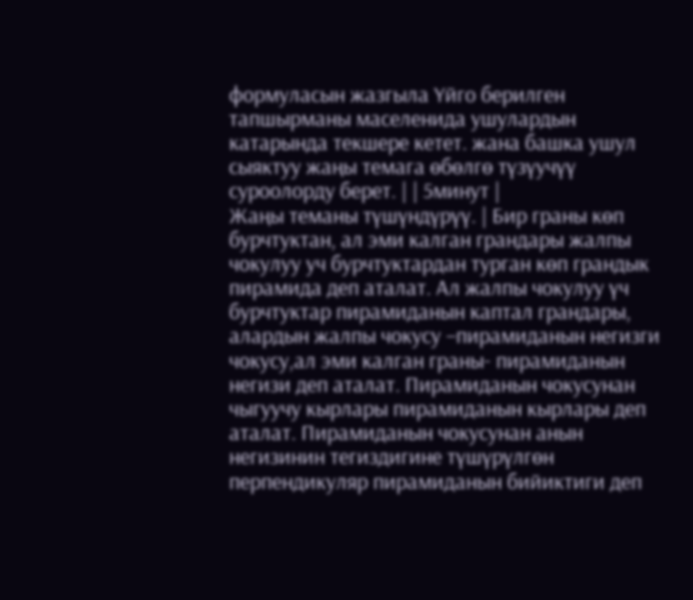формуласын жазгыла Үйго берилген тапшырманы маселенида ушулардын катарында текшере кетет. жана башка ушул сыяктуу жаңы темага өбөлгө түзүучүү суроолорду берет. | | 5минут |
Жаңы теманы түшүндүрүү. | Бир граны көп бурчтуктан, ал эми калган грандары жалпы чокулуу уч бурчтуктардан турган көп грандык пирамида деп аталат. Ал жалпы чокулуу үч бурчтуктар пирамиданын каптал грандары, алардын жалпы чокусу –пирамиданын негизги чокусу,ал эми калган граны- пирамиданын негизи деп аталат. Пирамиданын чокусунан чыгуучу кырлары пирамиданын кырлары деп аталат. Пирамиданын чокусунан анын негизинин тегиздигине түшүрүлгөн перпендикуляр пирамиданын бийиктиги деп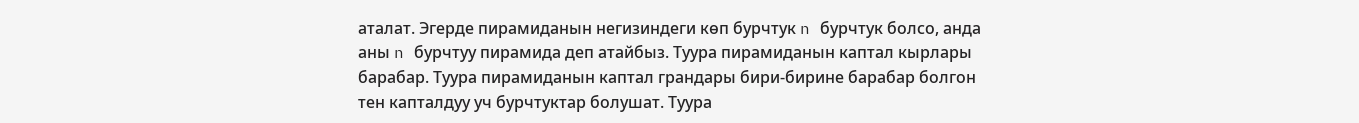аталат. Эгерде пирамиданын негизиндеги көп бурчтук n бурчтук болсо, анда аны n бурчтуу пирамида деп атайбыз. Туура пирамиданын каптал кырлары барабар. Туура пирамиданын каптал грандары бири-бирине барабар болгон тен капталдуу уч бурчтуктар болушат. Туура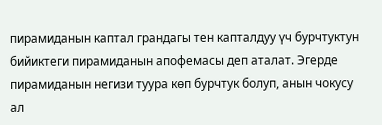пирамиданын каптал грандагы тен капталдуу үч бурчтуктун бийиктеги пирамиданын апофемасы деп аталат. Эгерде пирамиданын негизи туура көп бурчтук болуп, анын чокусу ал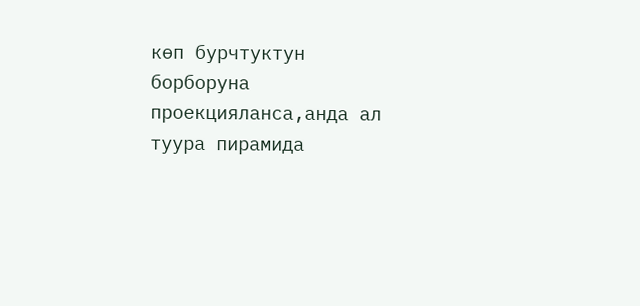көп бурчтуктун борборуна проекцияланса,анда ал туура пирамида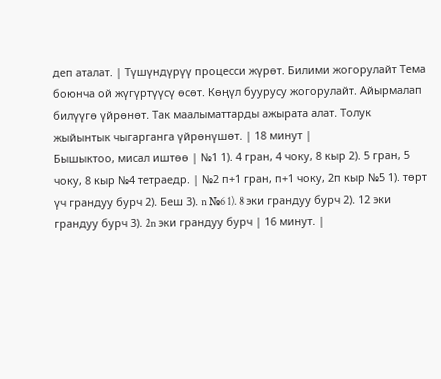деп аталат. | Түшүндүрүү процесси жүрөт. Билими жогорулайт Тема боюнча ой жүгүртүүсү өсөт. Көңүл буурусу жогорулайт. Айырмалап билүүгө үйрөнөт. Так маалыматтарды ажырата алат. Толук жыйынтык чыгарганга үйрөнүшөт. | 18 минут |
Бышыктоо, мисал иштөө | №1 1). 4 гран, 4 чоку, 8 кыр 2). 5 гран, 5 чоку, 8 кыр №4 тетраедр. | №2 п+1 гран, п+1 чоку, 2п кыр №5 1). төрт үч грандуу бурч 2). Беш 3). n №6 1). 8 эки грандуу бурч 2). 12 эки грандуу бурч 3). 2n эки грандуу бурч | 16 минут. |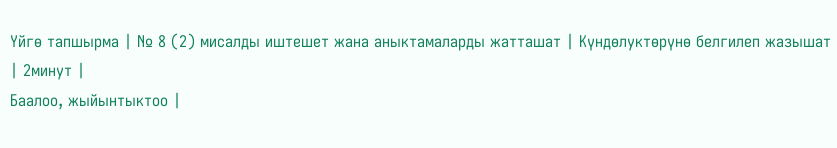Үйгө тапшырма | № 8 (2) мисалды иштешет жана аныктамаларды жатташат | Күндөлуктөрүнө белгилеп жазышат | 2минут |
Баалоо, жыйынтыктоо |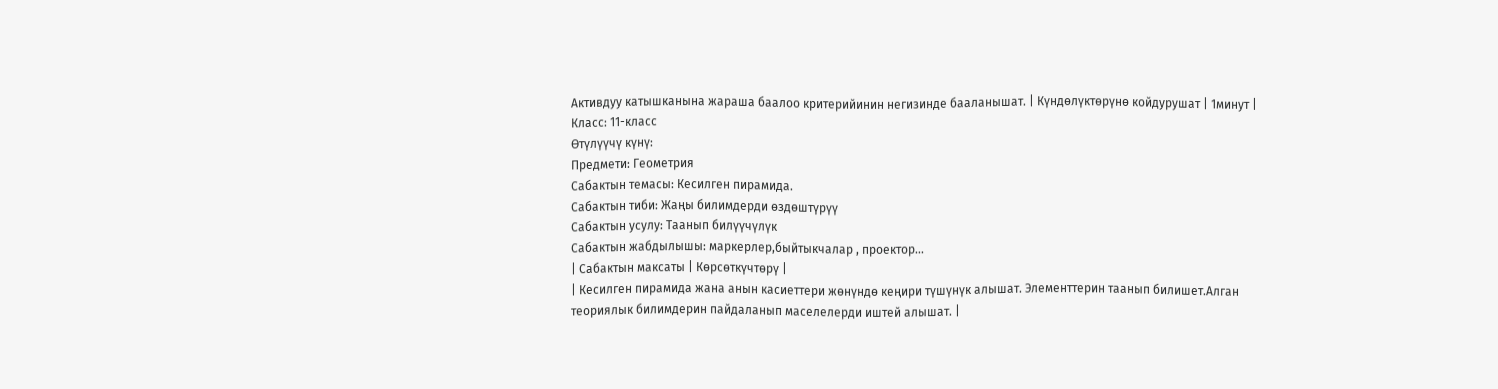Активдуу катышканына жараша баалоо критерийинин негизинде бааланышат. | Күндөлүктөрүнө койдурушат | 1минут |
Класс: 11-класс
Өтүлүүчү күнү:
Предмети: Геометрия
Сабактын темасы: Кесилген пирамида.
Сабактын тиби: Жаңы билимдерди өздөштүрүү
Сабактын усулу: Таанып билүүчүлүк
Сабактын жабдылышы: маркерлер,быйтыкчалар , проектор...
| Сабактын максаты | Көрсөткүчтөрү |
| Кесилген пирамида жана анын касиеттери жөнүндө кеңири түшүнүк алышат. Элементтерин таанып билишет.Алган теориялык билимдерин пайдаланып маселелерди иштей алышат. |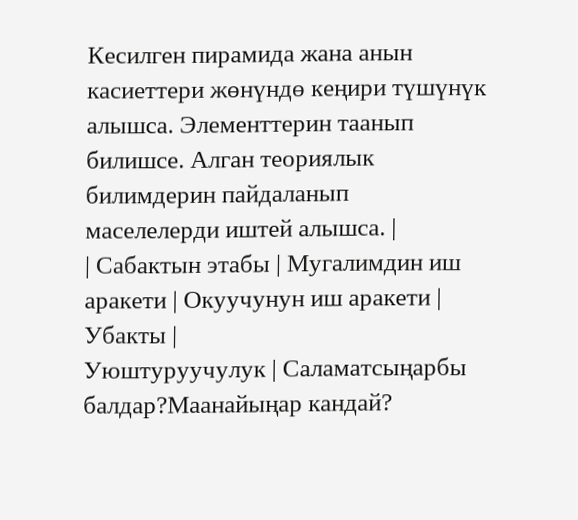Кесилген пирамида жана анын касиеттери жөнүндө кеңири түшүнүк алышса. Элементтерин таанып билишсе. Алган теориялык билимдерин пайдаланып маселелерди иштей алышса. |
| Сабактын этабы | Мугалимдин иш аракети | Окуучунун иш аракети | Убакты |
Уюштуруучулук | Саламатсыңарбы балдар?Маанайыңар кандай?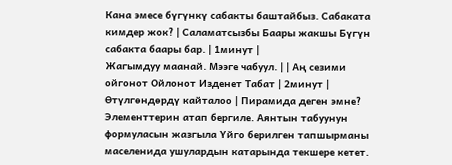Кана эмесе бүгүнкү сабакты баштайбыз. Сабаката кимдер жок? | Саламатсызбы Баары жакшы Бүгүн сабакта баары бар. | 1минут |
Жагымдуу маанай. Мээге чабуул. | | Аң сезими ойгонот Ойлонот Изденет Табат | 2минут |
Өтүлгөндөрдү кайталоо | Пирамида деген эмне? Элементтерин атап бергиле. Аянтын табуунун формуласын жазгыла Үйго берилген тапшырманы маселенида ушулардын катарында текшере кетет.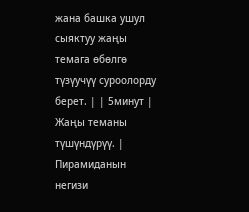жана башка ушул сыяктуу жаңы темага өбөлгө түзүучүү суроолорду берет. | | 5минут |
Жаңы теманы түшүндүрүү. | Пирамиданын негизи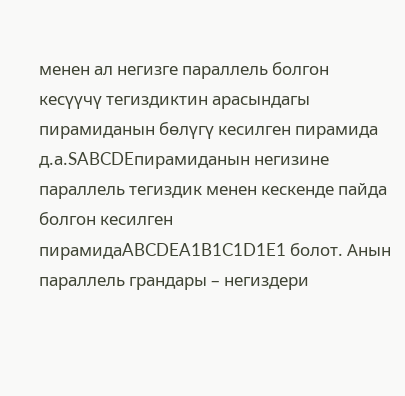менен ал негизге параллель болгон кесүүчү тегиздиктин арасындагы пирамиданын бөлүгү кесилген пирамида д.а.SABCDEпирамиданын негизине параллель тегиздик менен кескенде пайда болгон кесилген пирамидаABCDEA1B1C1D1E1 болот. Анын параллель грандары – негиздери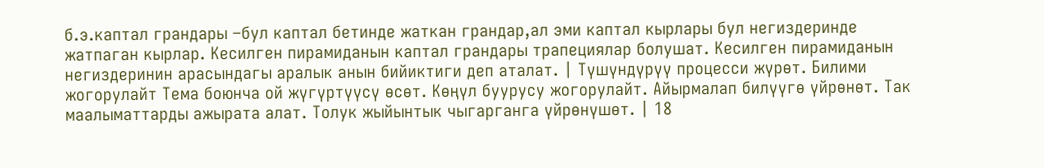б.э.каптал грандары –бул каптал бетинде жаткан грандар,ал эми каптал кырлары бул негиздеринде жатпаган кырлар. Кесилген пирамиданын каптал грандары трапециялар болушат. Кесилген пирамиданын негиздеринин арасындагы аралык анын бийиктиги деп аталат. | Түшүндүрүү процесси жүрөт. Билими жогорулайт Тема боюнча ой жүгүртүүсү өсөт. Көңүл буурусу жогорулайт. Айырмалап билүүгө үйрөнөт. Так маалыматтарды ажырата алат. Толук жыйынтык чыгарганга үйрөнүшөт. | 18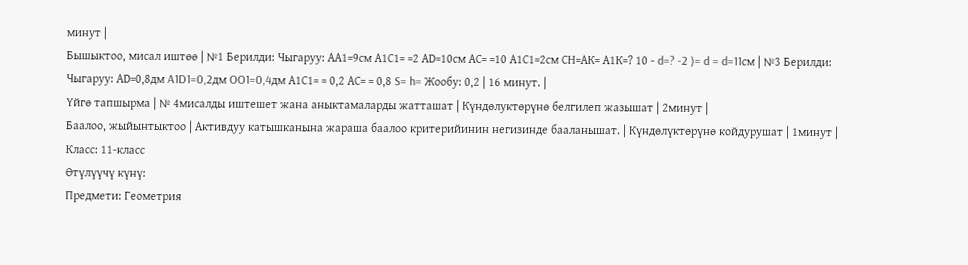минут |
Бышыктоо, мисал иштөө | №1 Берилди: Чыгаруу: АА1=9см А1С1= =2 АD=10см АС= =10 А1С1=2см СН=АК= А1К=? 10 - d=? -2 )= d = d=11см | №3 Берилди: Чыгаруу: АD=0,8дм A1D1=0,2дм OO1=0,4дм А1С1= = 0,2 АС= = 0,8 S= h= Жообу: 0,2 | 16 минут. |
Үйгө тапшырма | № 4мисалды иштешет жана аныктамаларды жатташат | Күндөлуктөрүнө белгилеп жазышат | 2минут |
Баалоо, жыйынтыктоо | Активдуу катышканына жараша баалоо критерийинин негизинде бааланышат. | Күндөлүктөрүнө койдурушат | 1минут |
Класс: 11-класс
Өтүлүүчү күнү:
Предмети: Геометрия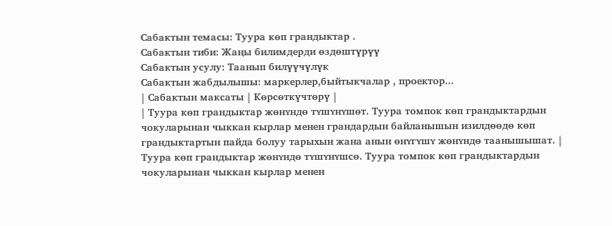Сабактын темасы: Туура көп грандыктар .
Сабактын тиби: Жаңы билимдерди өздөштүрүү
Сабактын усулу: Таанып билүүчүлүк
Сабактын жабдылышы: маркерлер,быйтыкчалар , проектор...
| Сабактын максаты | Көрсөткүчтөрү |
| Туура көп грандыктар жөнʏндө тʏшʏнʏшөт. Туура томпок көп грандыктардын чокуларынан чыккан кырлар менен грандардын байланышын изилдөөдө көп грандыктартын пайда болуу тарыхын жана анын өнʏгʏшʏ жөнʏндө таанышышат. | Туура көп грандыктар жөнʏндө тʏшʏнʏшсө. Туура томпок көп грандыктардын чокуларынан чыккан кырлар менен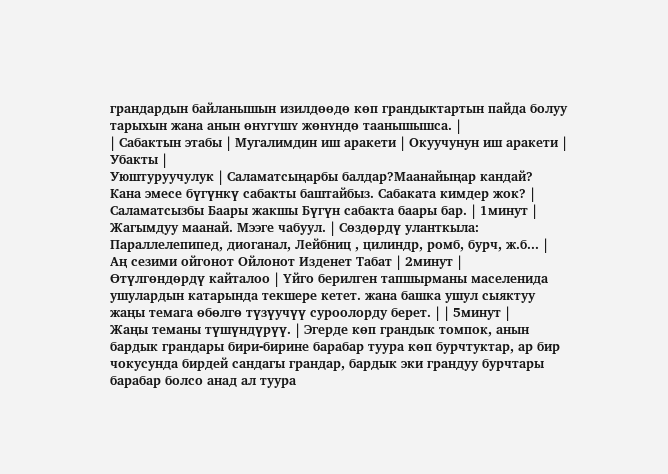грандардын байланышын изилдөөдө көп грандыктартын пайда болуу тарыхын жана анын өнʏгʏшʏ жөнʏндө таанышышса. |
| Сабактын этабы | Мугалимдин иш аракети | Окуучунун иш аракети | Убакты |
Уюштуруучулук | Саламатсыңарбы балдар?Маанайыңар кандай? Кана эмесе бүгүнкү сабакты баштайбыз. Сабаката кимдер жок? | Саламатсызбы Баары жакшы Бүгүн сабакта баары бар. | 1минут |
Жагымдуу маанай. Мээге чабуул. | Cөздөрдү уланткыла: Параллелепипед, диоганал, Лейбниц , цилиндр, ромб, бурч, ж.б... | Аң сезими ойгонот Ойлонот Изденет Табат | 2минут |
Өтүлгөндөрдү кайталоо | Үйго берилген тапшырманы маселенида ушулардын катарында текшере кетет. жана башка ушул сыяктуу жаңы темага өбөлгө түзүучүү суроолорду берет. | | 5минут |
Жаңы теманы түшүндүрүү. | Эгерде көп грандык томпок, анын бардык грандары бири-бирине барабар туура көп бурчтуктар, ар бир чокусунда бирдей сандагы грандар, бардык эки грандуу бурчтары барабар болсо анад ал туура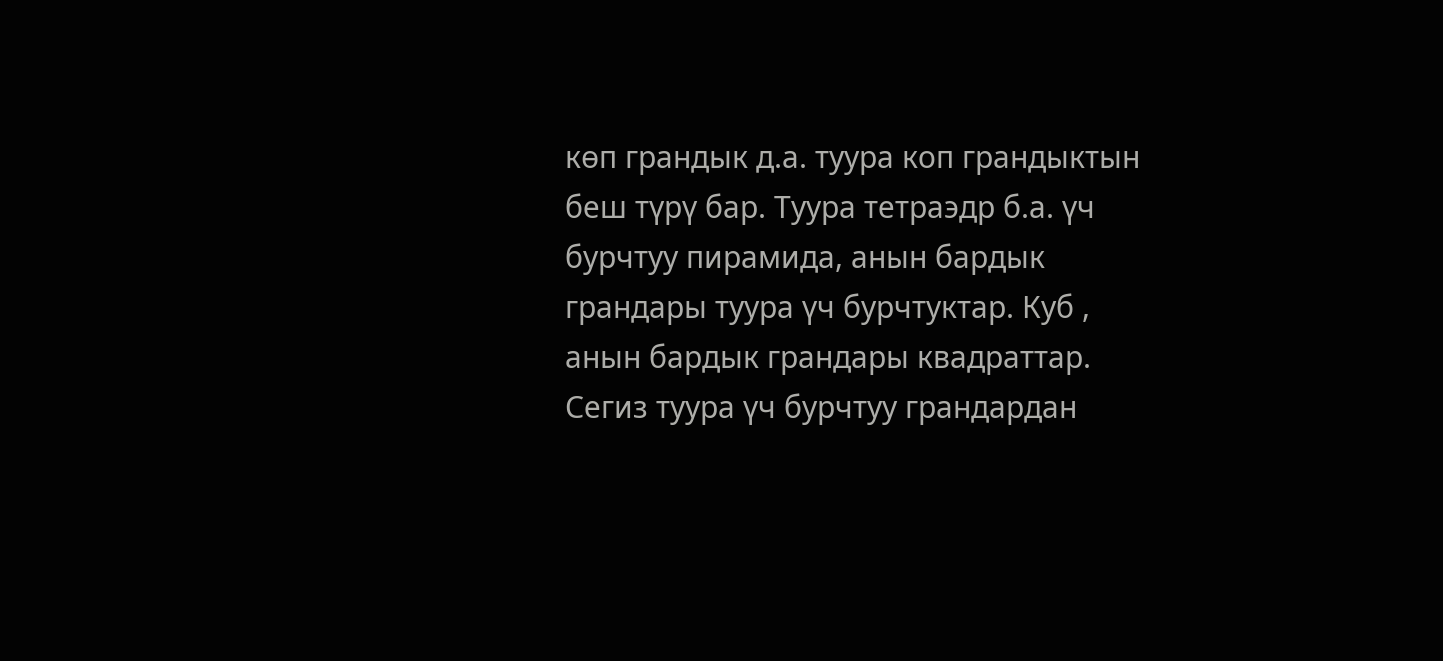көп грандык д.а. туура коп грандыктын беш түрү бар. Туура тетраэдр б.а. үч бурчтуу пирамида, анын бардык грандары туура үч бурчтуктар. Куб , анын бардык грандары квадраттар. Сегиз туура үч бурчтуу грандардан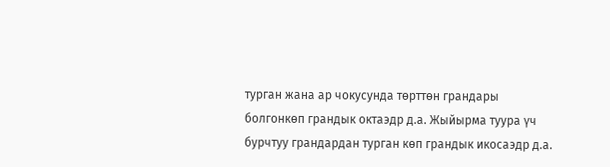турган жана ар чокусунда төрттөн грандары болгонкөп грандык октаэдр д.а. Жыйырма туура үч бурчтуу грандардан турган көп грандык икосаэдр д.а.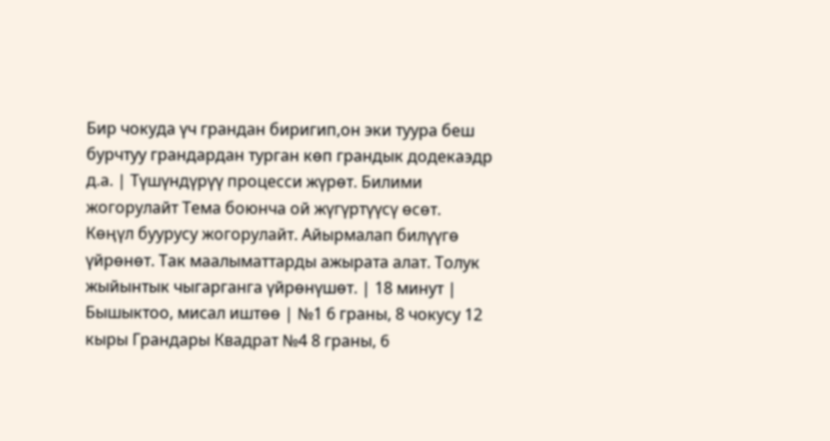Бир чокуда үч грандан биригип,он эки туура беш бурчтуу грандардан турган көп грандык додекаэдр д.а. | Түшүндүрүү процесси жүрөт. Билими жогорулайт Тема боюнча ой жүгүртүүсү өсөт. Көңүл буурусу жогорулайт. Айырмалап билүүгө үйрөнөт. Так маалыматтарды ажырата алат. Толук жыйынтык чыгарганга үйрөнүшөт. | 18 минут |
Бышыктоо, мисал иштөө | №1 6 граны, 8 чокусу 12 кыры Грандары Квадрат №4 8 граны, 6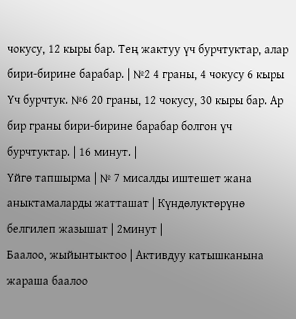чокусу, 12 кыры бар. Тең жактуу үч бурчтуктар, алар бири-бирине барабар. | №2 4 граны, 4 чокусу 6 кыры Үч бурчтук. №6 20 граны, 12 чокусу, 30 кыры бар. Ар бир граны бири-бирине барабар болгон үч бурчтуктар. | 16 минут. |
Үйгө тапшырма | № 7 мисалды иштешет жана аныктамаларды жатташат | Күндөлуктөрүнө белгилеп жазышат | 2минут |
Баалоо, жыйынтыктоо | Активдуу катышканына жараша баалоо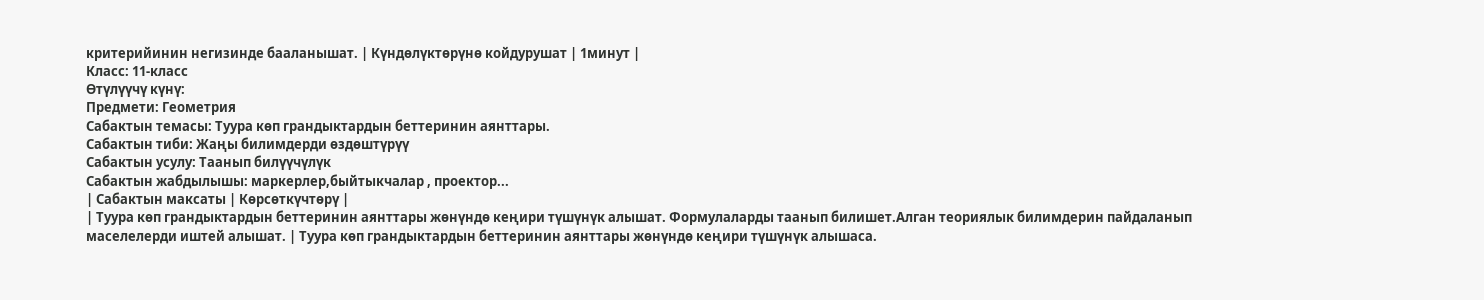критерийинин негизинде бааланышат. | Күндөлүктөрүнө койдурушат | 1минут |
Класс: 11-класс
Өтүлүүчү күнү:
Предмети: Геометрия
Сабактын темасы: Туура көп грандыктардын беттеринин аянттары.
Сабактын тиби: Жаңы билимдерди өздөштүрүү
Сабактын усулу: Таанып билүүчүлүк
Сабактын жабдылышы: маркерлер,быйтыкчалар , проектор...
| Сабактын максаты | Көрсөткүчтөрү |
| Туура көп грандыктардын беттеринин аянттары жөнүндө кеңири түшүнүк алышат. Формулаларды таанып билишет.Алган теориялык билимдерин пайдаланып маселелерди иштей алышат. | Туура көп грандыктардын беттеринин аянттары жөнүндө кеңири түшүнүк алышаса.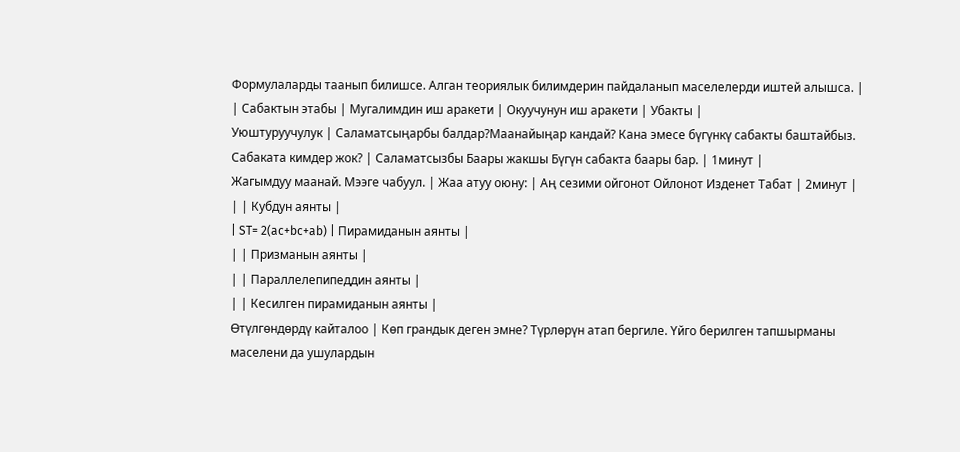Формулаларды таанып билишсе. Алган теориялык билимдерин пайдаланып маселелерди иштей алышса. |
| Сабактын этабы | Мугалимдин иш аракети | Окуучунун иш аракети | Убакты |
Уюштуруучулук | Саламатсыңарбы балдар?Маанайыңар кандай? Кана эмесе бүгүнкү сабакты баштайбыз. Сабаката кимдер жок? | Саламатсызбы Баары жакшы Бүгүн сабакта баары бар. | 1минут |
Жагымдуу маанай. Мээге чабуул. | Жаа атуу оюну: | Аң сезими ойгонот Ойлонот Изденет Табат | 2минут |
| | Кубдун аянты |
| ST= 2(ac+bc+ab) | Пирамиданын аянты |
| | Призманын аянты |
| | Параллелепипеддин аянты |
| | Кесилген пирамиданын аянты |
Өтүлгөндөрдү кайталоо | Көп грандык деген эмне? Түрлөрүн атап бергиле. Үйго берилген тапшырманы маселени да ушулардын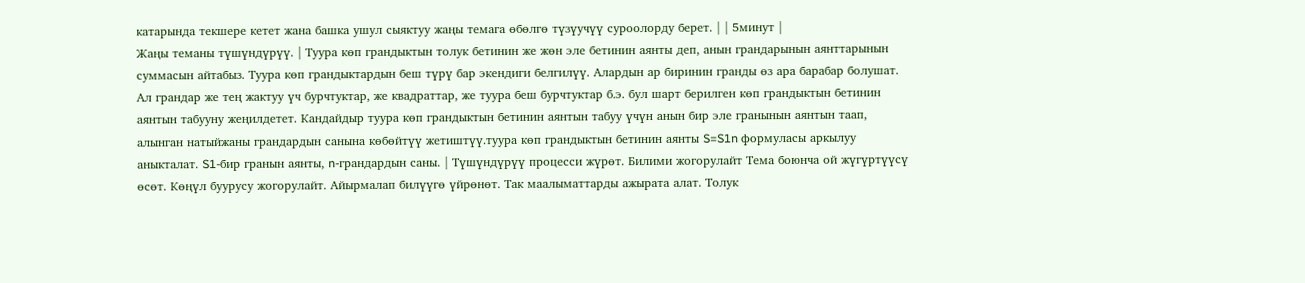катарында текшере кетет жана башка ушул сыяктуу жаңы темага өбөлгө түзүучүү суроолорду берет. | | 5минут |
Жаңы теманы түшүндүрүү. | Туура көп грандыктын толук бетинин же жөн эле бетинин аянты деп, анын грандарынын аянттарынын суммасын айтабыз. Туура көп грандыктардын беш түрү бар экендиги белгилүү. Алардын ар биринин гранды өз ара барабар болушат. Ал грандар же тең жактуу үч бурчтуктар, же квадраттар, же туура беш бурчтуктар б.э. бул шарт берилген көп грандыктын бетинин аянтын табууну жеңилдетет. Кандайдыр туура көп грандыктын бетинин аянтын табуу үчүн анын бир эле гранынын аянтын таап, алынган натыйжаны грандардын санына көбөйтүү жетиштүү.туура көп грандыктын бетинин аянты S=S1n формуласы аркылуу аныкталат. S1-бир гранын аянты, n-грандардын саны. | Түшүндүрүү процесси жүрөт. Билими жогорулайт Тема боюнча ой жүгүртүүсү өсөт. Көңүл буурусу жогорулайт. Айырмалап билүүгө үйрөнөт. Так маалыматтарды ажырата алат. Толук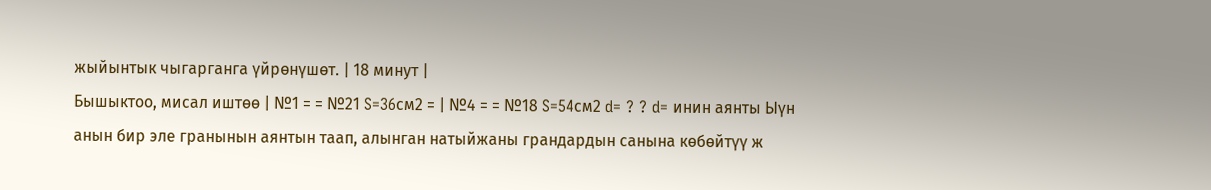жыйынтык чыгарганга үйрөнүшөт. | 18 минут |
Бышыктоо, мисал иштөө | №1 = = №21 S=36см2 = | №4 = = №18 S=54см2 d= ? ? d= инин аянты Ыүн анын бир эле гранынын аянтын таап, алынган натыйжаны грандардын санына көбөйтүү ж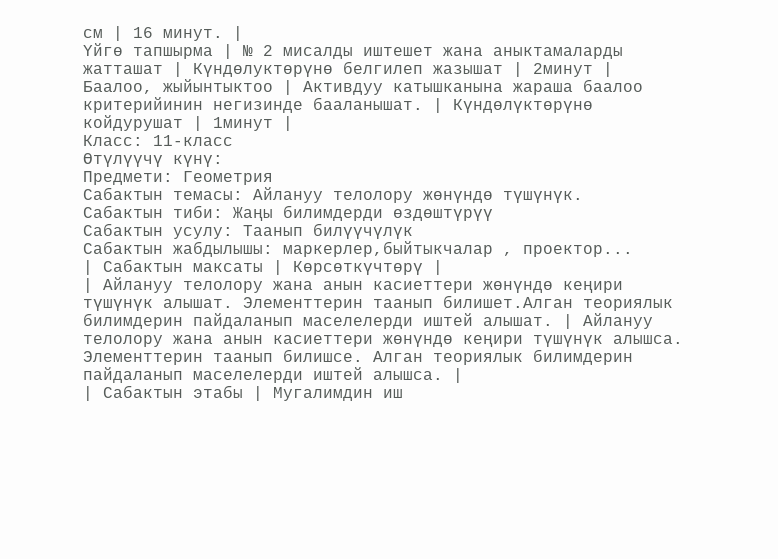см | 16 минут. |
Үйгө тапшырма | № 2 мисалды иштешет жана аныктамаларды жатташат | Күндөлуктөрүнө белгилеп жазышат | 2минут |
Баалоо, жыйынтыктоо | Активдуу катышканына жараша баалоо критерийинин негизинде бааланышат. | Күндөлүктөрүнө койдурушат | 1минут |
Класс: 11-класс
Өтүлүүчү күнү:
Предмети: Геометрия
Сабактын темасы: Айлануу телолору жөнүндө түшүнүк.
Сабактын тиби: Жаңы билимдерди өздөштүрүү
Сабактын усулу: Таанып билүүчүлүк
Сабактын жабдылышы: маркерлер,быйтыкчалар , проектор...
| Сабактын максаты | Көрсөткүчтөрү |
| Айлануу телолору жана анын касиеттери жөнүндө кеңири түшүнүк алышат. Элементтерин таанып билишет.Алган теориялык билимдерин пайдаланып маселелерди иштей алышат. | Айлануу телолору жана анын касиеттери жөнүндө кеңири түшүнүк алышса. Элементтерин таанып билишсе. Алган теориялык билимдерин пайдаланып маселелерди иштей алышса. |
| Сабактын этабы | Мугалимдин иш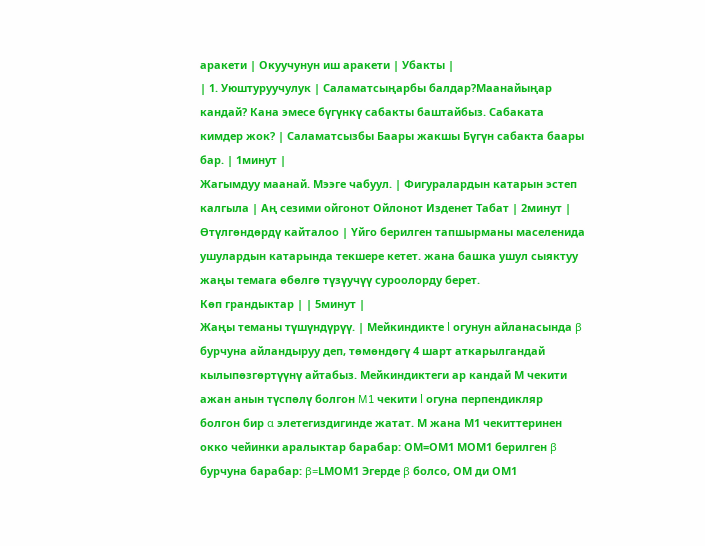аракети | Окуучунун иш аракети | Убакты |
| 1. Уюштуруучулук | Саламатсыңарбы балдар?Маанайыңар кандай? Кана эмесе бүгүнкү сабакты баштайбыз. Сабаката кимдер жок? | Саламатсызбы Баары жакшы Бүгүн сабакта баары бар. | 1минут |
Жагымдуу маанай. Мээге чабуул. | Фигуралардын катарын эстеп калгыла | Аң сезими ойгонот Ойлонот Изденет Табат | 2минут |
Өтүлгөндөрдү кайталоо | Үйго берилген тапшырманы маселенида ушулардын катарында текшере кетет. жана башка ушул сыяктуу жаңы темага өбөлгө түзүучүү суроолорду берет.
Көп грандыктар | | 5минут |
Жаңы теманы түшүндүрүү. | Мейкиндикте l огунун айланасында β бурчуна айландыруу деп, төмөндөгү 4 шарт аткарылгандай кылыпөзгөртүүнү айтабыз. Мейкиндиктеги ар кандай М чекити ажан анын түспөлү болгон M1 чекити l огуна перпендикляр болгон бир α элетегиздигинде жатат. М жана М1 чекиттеринен окко чейинки аралыктар барабар: ОМ=ОМ1 МОМ1 берилген β бурчуна барабар: β=LМОМ1 Эгерде β болсо, ОМ ди ОМ1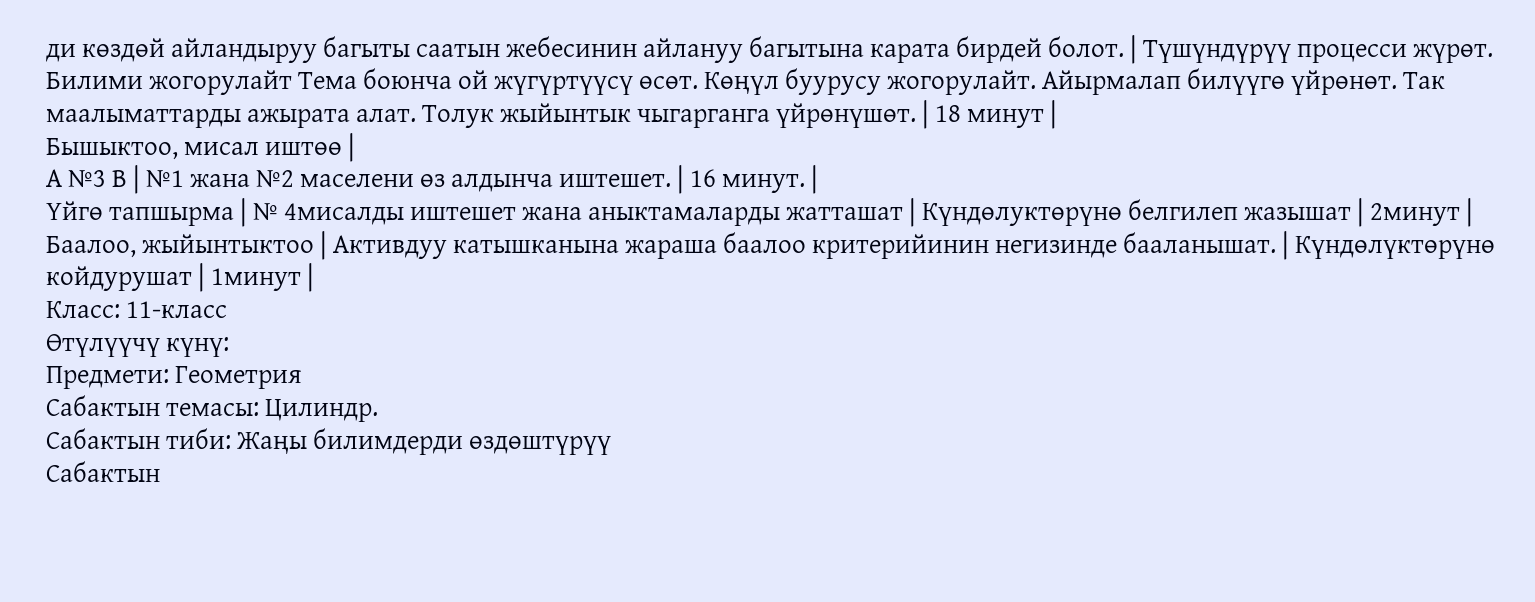ди көздөй айландыруу багыты саатын жебесинин айлануу багытына карата бирдей болот. | Түшүндүрүү процесси жүрөт. Билими жогорулайт Тема боюнча ой жүгүртүүсү өсөт. Көңүл буурусу жогорулайт. Айырмалап билүүгө үйрөнөт. Так маалыматтарды ажырата алат. Толук жыйынтык чыгарганга үйрөнүшөт. | 18 минут |
Бышыктоо, мисал иштөө |
А №3 В | №1 жана №2 маселени өз алдынча иштешет. | 16 минут. |
Үйгө тапшырма | № 4мисалды иштешет жана аныктамаларды жатташат | Күндөлуктөрүнө белгилеп жазышат | 2минут |
Баалоо, жыйынтыктоо | Активдуу катышканына жараша баалоо критерийинин негизинде бааланышат. | Күндөлүктөрүнө койдурушат | 1минут |
Класс: 11-класс
Өтүлүүчү күнү:
Предмети: Геометрия
Сабактын темасы: Цилиндр.
Сабактын тиби: Жаңы билимдерди өздөштүрүү
Сабактын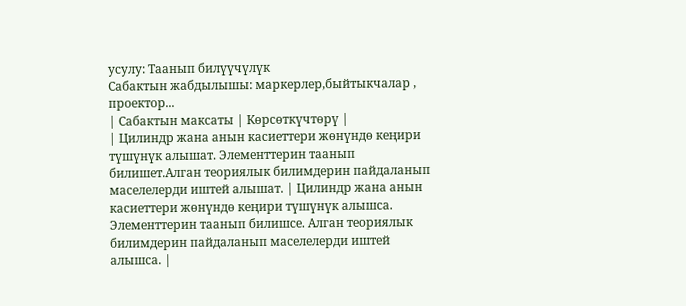усулу: Таанып билүүчүлүк
Сабактын жабдылышы: маркерлер,быйтыкчалар , проектор...
| Сабактын максаты | Көрсөткүчтөрү |
| Цилиндр жана анын касиеттери жөнүндө кеңири түшүнүк алышат. Элементтерин таанып билишет.Алган теориялык билимдерин пайдаланып маселелерди иштей алышат. | Цилиндр жана анын касиеттери жөнүндө кеңири түшүнүк алышса. Элементтерин таанып билишсе. Алган теориялык билимдерин пайдаланып маселелерди иштей алышса. |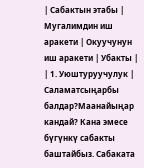| Сабактын этабы | Мугалимдин иш аракети | Окуучунун иш аракети | Убакты |
| 1. Уюштуруучулук | Саламатсыңарбы балдар?Маанайыңар кандай? Кана эмесе бүгүнкү сабакты баштайбыз. Сабаката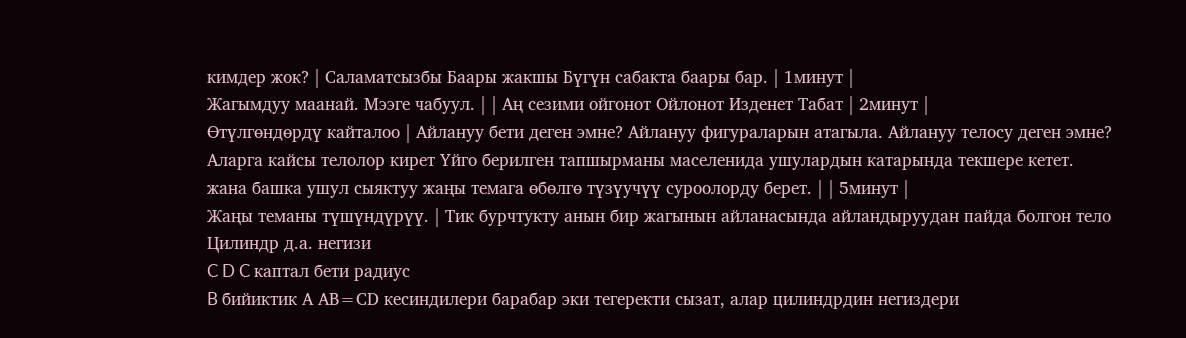кимдер жок? | Саламатсызбы Баары жакшы Бүгүн сабакта баары бар. | 1минут |
Жагымдуу маанай. Мээге чабуул. | | Аң сезими ойгонот Ойлонот Изденет Табат | 2минут |
Өтүлгөндөрдү кайталоо | Айлануу бети деген эмне? Айлануу фигураларын атагыла. Айлануу телосу деген эмне? Аларга кайсы телолор кирет Үйго берилген тапшырманы маселенида ушулардын катарында текшере кетет. жана башка ушул сыяктуу жаңы темага өбөлгө түзүучүү суроолорду берет. | | 5минут |
Жаңы теманы түшүндүрүү. | Тик бурчтукту анын бир жагынын айланасында айландыруудан пайда болгон тело Цилиндр д.а. негизи
C D C каптал бети радиус
B бийиктик А АВ=СD кесиндилери барабар эки тегеректи сызат, алар цилиндрдин негиздери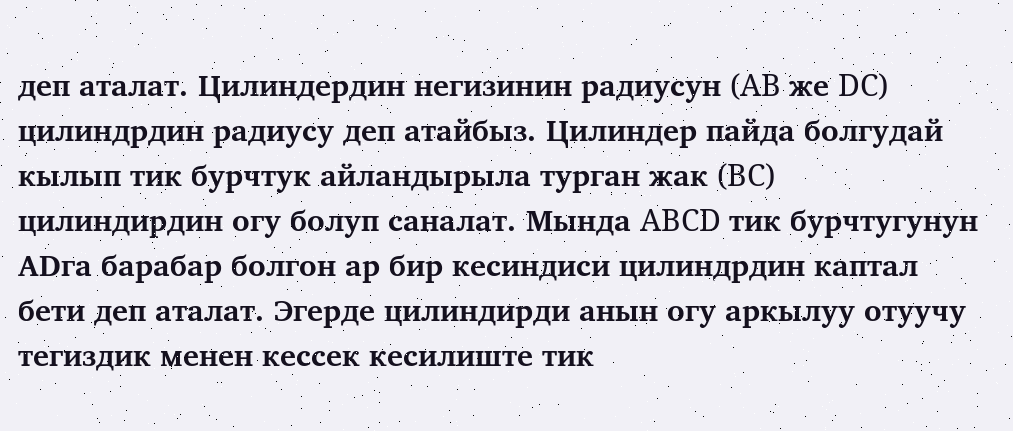деп аталат. Цилиндердин негизинин радиусун (AB же DC) цилиндрдин радиусу деп атайбыз. Цилиндер пайда болгудай кылып тик бурчтук айландырыла турган жак (BC) цилиндирдин огу болуп саналат. Мында ABCD тик бурчтугунун ADга барабар болгон ар бир кесиндиси цилиндрдин каптал бети деп аталат. Эгерде цилиндирди анын огу аркылуу отуучу тегиздик менен кессек кесилиште тик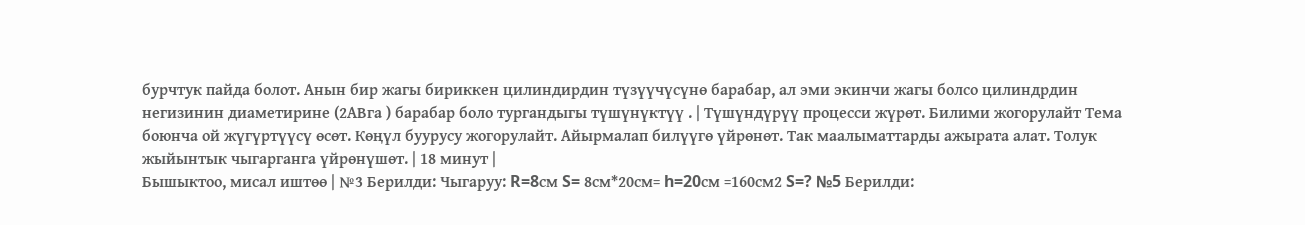бурчтук пайда болот. Анын бир жагы бириккен цилиндирдин түзүүчүсүнө барабар, ал эми экинчи жагы болсо цилиндрдин негизинин диаметирине (2АВга ) барабар боло тургандыгы түшүнүктүү . | Түшүндүрүү процесси жүрөт. Билими жогорулайт Тема боюнча ой жүгүртүүсү өсөт. Көңүл буурусу жогорулайт. Айырмалап билүүгө үйрөнөт. Так маалыматтарды ажырата алат. Толук жыйынтык чыгарганга үйрөнүшөт. | 18 минут |
Бышыктоо, мисал иштөө | №3 Берилди: Чыгаруу: R=8см S= 8см*20см= h=20см =160см2 S=? №5 Берилди: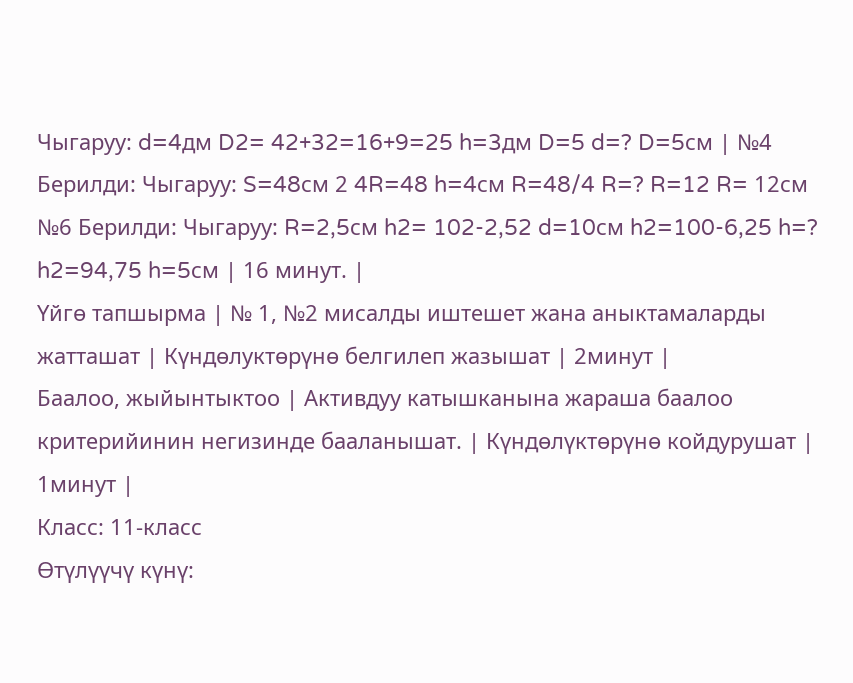Чыгаруу: d=4дм D2= 42+32=16+9=25 h=3дм D=5 d=? D=5см | №4 Берилди: Чыгаруу: S=48см 2 4R=48 h=4см R=48/4 R=? R=12 R= 12см №6 Берилди: Чыгаруу: R=2,5см h2= 102-2,52 d=10см h2=100-6,25 h=? h2=94,75 h=5см | 16 минут. |
Үйгө тапшырма | № 1, №2 мисалды иштешет жана аныктамаларды жатташат | Күндөлуктөрүнө белгилеп жазышат | 2минут |
Баалоо, жыйынтыктоо | Активдуу катышканына жараша баалоо критерийинин негизинде бааланышат. | Күндөлүктөрүнө койдурушат | 1минут |
Класс: 11-класс
Өтүлүүчү күнү: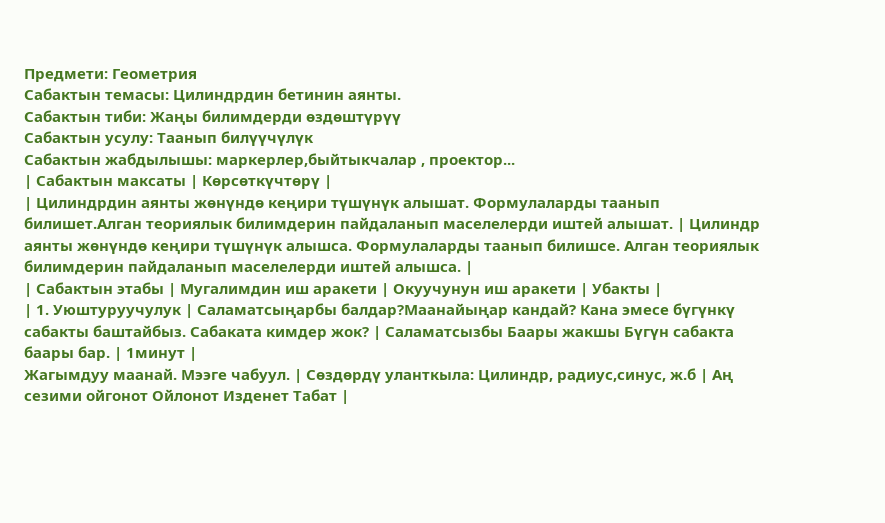Предмети: Геометрия
Сабактын темасы: Цилиндрдин бетинин аянты.
Сабактын тиби: Жаңы билимдерди өздөштүрүү
Сабактын усулу: Таанып билүүчүлүк
Сабактын жабдылышы: маркерлер,быйтыкчалар , проектор...
| Сабактын максаты | Көрсөткүчтөрү |
| Цилиндрдин аянты жөнүндө кеңири түшүнүк алышат. Формулаларды таанып билишет.Алган теориялык билимдерин пайдаланып маселелерди иштей алышат. | Цилиндр аянты жөнүндө кеңири түшүнүк алышса. Формулаларды таанып билишсе. Алган теориялык билимдерин пайдаланып маселелерди иштей алышса. |
| Сабактын этабы | Мугалимдин иш аракети | Окуучунун иш аракети | Убакты |
| 1. Уюштуруучулук | Саламатсыңарбы балдар?Маанайыңар кандай? Кана эмесе бүгүнкү сабакты баштайбыз. Сабаката кимдер жок? | Саламатсызбы Баары жакшы Бүгүн сабакта баары бар. | 1минут |
Жагымдуу маанай. Мээге чабуул. | Cөздөрдү уланткыла: Цилиндр, радиус,синус, ж.б | Аң сезими ойгонот Ойлонот Изденет Табат |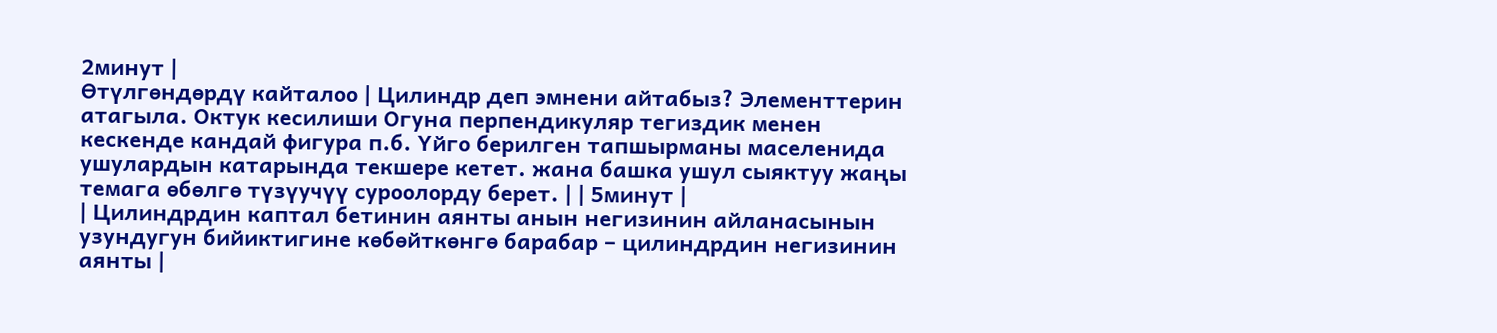2минут |
Өтүлгөндөрдү кайталоо | Цилиндр деп эмнени айтабыз? Элементтерин атагыла. Октук кесилиши Огуна перпендикуляр тегиздик менен кескенде кандай фигура п.б. Үйго берилген тапшырманы маселенида ушулардын катарында текшере кетет. жана башка ушул сыяктуу жаңы темага өбөлгө түзүучүү суроолорду берет. | | 5минут |
| Цилиндрдин каптал бетинин аянты анын негизинин айланасынын узундугун бийиктигине көбөйткөнгө барабар – цилиндрдин негизинин аянты |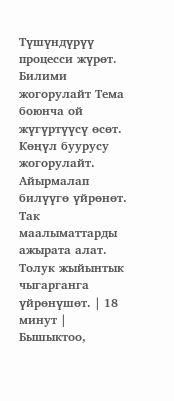Түшүндүрүү процесси жүрөт. Билими жогорулайт Тема боюнча ой жүгүртүүсү өсөт. Көңүл буурусу жогорулайт. Айырмалап билүүгө үйрөнөт. Так маалыматтарды ажырата алат. Толук жыйынтык чыгарганга үйрөнүшөт. | 18 минут |
Бышыктоо,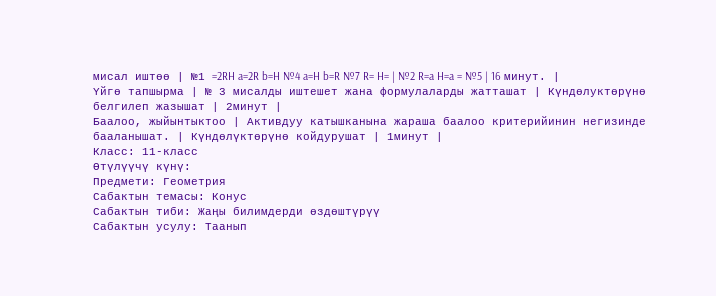мисал иштөө | №1 =2RH a=2R b=H №4 a=H b=R №7 R= H= | №2 R=a H=a = №5 | 16 минут. |
Үйгө тапшырма | № 3 мисалды иштешет жана формулаларды жатташат | Күндөлуктөрүнө белгилеп жазышат | 2минут |
Баалоо, жыйынтыктоо | Активдуу катышканына жараша баалоо критерийинин негизинде бааланышат. | Күндөлүктөрүнө койдурушат | 1минут |
Класс: 11-класс
Өтүлүүчү күнү:
Предмети: Геометрия
Сабактын темасы: Конус
Сабактын тиби: Жаңы билимдерди өздөштүрүү
Сабактын усулу: Таанып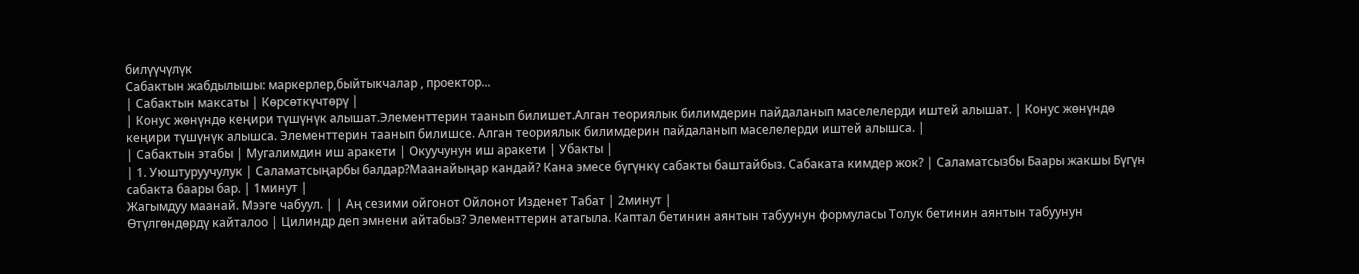билүүчүлүк
Сабактын жабдылышы: маркерлер,быйтыкчалар , проектор...
| Сабактын максаты | Көрсөткүчтөрү |
| Конус жөнүндө кеңири түшүнүк алышат.Элементтерин таанып билишет.Алган теориялык билимдерин пайдаланып маселелерди иштей алышат. | Конус жөнүндө кеңири түшүнүк алышса. Элементтерин таанып билишсе. Алган теориялык билимдерин пайдаланып маселелерди иштей алышса. |
| Сабактын этабы | Мугалимдин иш аракети | Окуучунун иш аракети | Убакты |
| 1. Уюштуруучулук | Саламатсыңарбы балдар?Маанайыңар кандай? Кана эмесе бүгүнкү сабакты баштайбыз. Сабаката кимдер жок? | Саламатсызбы Баары жакшы Бүгүн сабакта баары бар. | 1минут |
Жагымдуу маанай. Мээге чабуул. | | Аң сезими ойгонот Ойлонот Изденет Табат | 2минут |
Өтүлгөндөрдү кайталоо | Цилиндр деп эмнени айтабыз? Элементтерин атагыла. Каптал бетинин аянтын табуунун формуласы Толук бетинин аянтын табуунун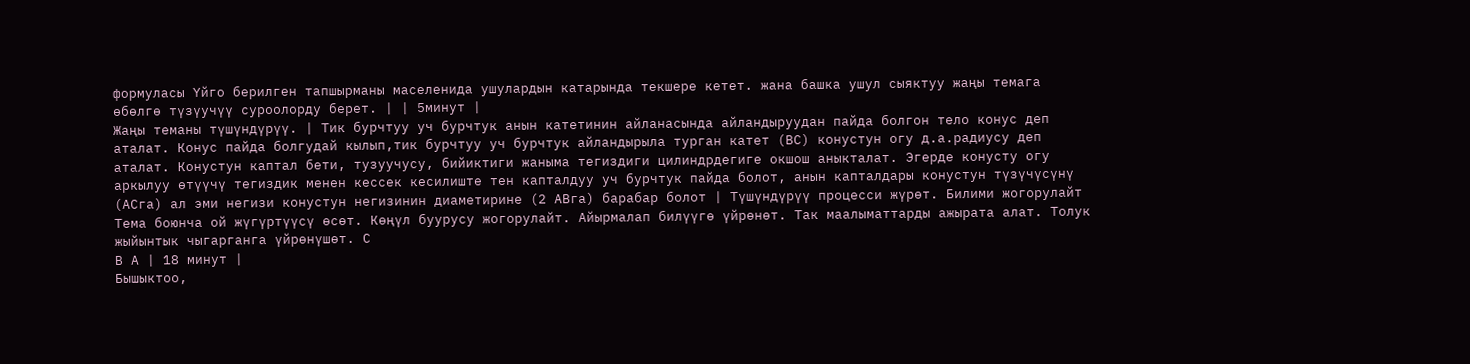формуласы Үйго берилген тапшырманы маселенида ушулардын катарында текшере кетет. жана башка ушул сыяктуу жаңы темага өбөлгө түзүучүү суроолорду берет. | | 5минут |
Жаңы теманы түшүндүрүү. | Тик бурчтуу уч бурчтук анын катетинин айланасында айландыруудан пайда болгон тело конус деп аталат. Конус пайда болгудай кылып,тик бурчтуу уч бурчтук айландырыла турган катет (ВС) конустун огу д.а.радиусу деп аталат. Конустун каптал бети, тузуучусу, бийиктиги жаныма тегиздиги цилиндрдегиге окшош аныкталат. Эгерде конусту огу аркылуу өтүүчү тегиздик менен кессек кесилиште тен капталдуу уч бурчтук пайда болот, анын капталдары конустун түзүчүсүнү (АСга) ал эми негизи конустун негизинин диаметирине (2 АВга) барабар болот | Түшүндүрүү процесси жүрөт. Билими жогорулайт Тема боюнча ой жүгүртүүсү өсөт. Көңүл буурусу жогорулайт. Айырмалап билүүгө үйрөнөт. Так маалыматтарды ажырата алат. Толук жыйынтык чыгарганга үйрөнүшөт. С
В А | 18 минут |
Бышыктоо,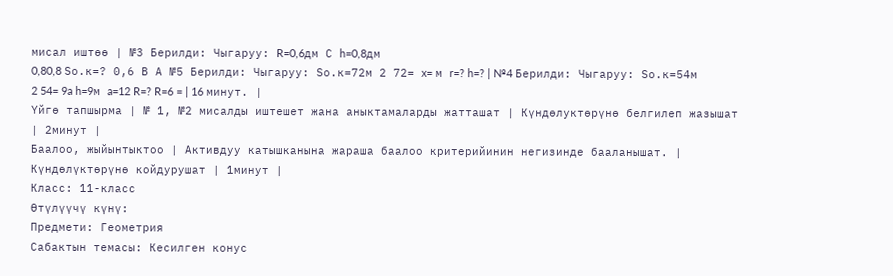мисал иштөө | №3 Берилди: Чыгаруу: R=0,6дм С h=0,8дм
0,80,8 Sо.к=? 0,6 В А №5 Берилди: Чыгаруу: Sо.к=72м 2 72= x= м r=? h=? | №4 Берилди: Чыгаруу: Sо.к=54м 2 54= 9a h=9м a=12 R=? R=6 = | 16 минут. |
Үйгө тапшырма | № 1, №2 мисалды иштешет жана аныктамаларды жатташат | Күндөлуктөрүнө белгилеп жазышат | 2минут |
Баалоо, жыйынтыктоо | Активдуу катышканына жараша баалоо критерийинин негизинде бааланышат. | Күндөлүктөрүнө койдурушат | 1минут |
Класс: 11-класс
Өтүлүүчү күнү:
Предмети: Геометрия
Сабактын темасы: Кесилген конус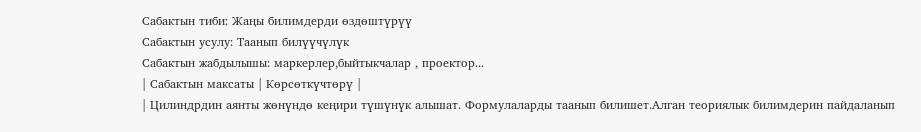Сабактын тиби: Жаңы билимдерди өздөштүрүү
Сабактын усулу: Таанып билүүчүлүк
Сабактын жабдылышы: маркерлер,быйтыкчалар , проектор...
| Сабактын максаты | Көрсөткүчтөрү |
| Цилиндрдин аянты жөнүндө кеңири түшүнүк алышат. Формулаларды таанып билишет.Алган теориялык билимдерин пайдаланып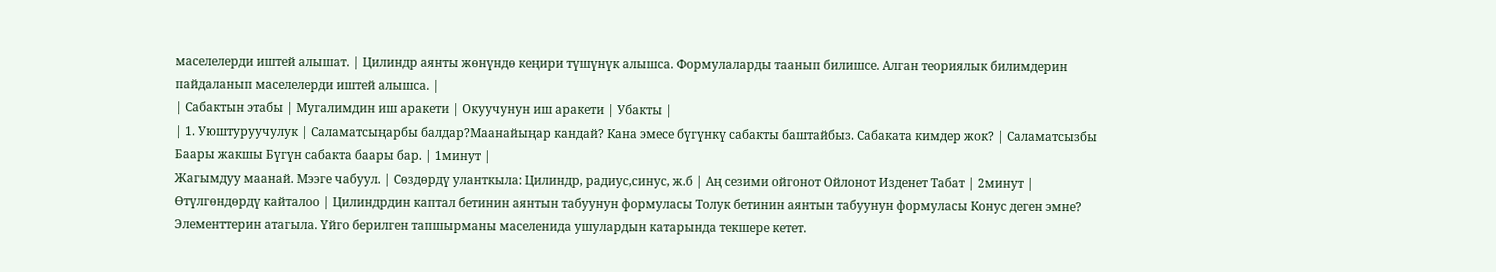маселелерди иштей алышат. | Цилиндр аянты жөнүндө кеңири түшүнүк алышса. Формулаларды таанып билишсе. Алган теориялык билимдерин пайдаланып маселелерди иштей алышса. |
| Сабактын этабы | Мугалимдин иш аракети | Окуучунун иш аракети | Убакты |
| 1. Уюштуруучулук | Саламатсыңарбы балдар?Маанайыңар кандай? Кана эмесе бүгүнкү сабакты баштайбыз. Сабаката кимдер жок? | Саламатсызбы Баары жакшы Бүгүн сабакта баары бар. | 1минут |
Жагымдуу маанай. Мээге чабуул. | Cөздөрдү уланткыла: Цилиндр, радиус,синус, ж.б | Аң сезими ойгонот Ойлонот Изденет Табат | 2минут |
Өтүлгөндөрдү кайталоо | Цилиндрдин каптал бетинин аянтын табуунун формуласы Толук бетинин аянтын табуунун формуласы Конус деген эмне? Элементтерин атагыла. Үйго берилген тапшырманы маселенида ушулардын катарында текшере кетет.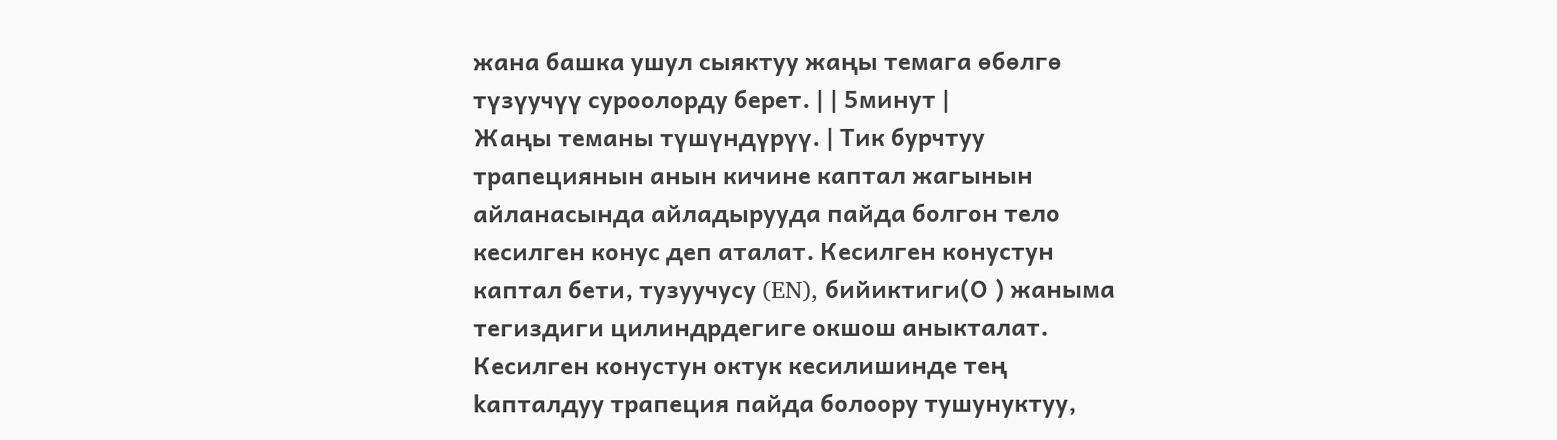жана башка ушул сыяктуу жаңы темага өбөлгө түзүучүү суроолорду берет. | | 5минут |
Жаңы теманы түшүндүрүү. | Тик бурчтуу трапециянын анын кичине каптал жагынын айланасында айладырууда пайда болгон тело кесилген конус деп аталат. Кесилген конустун каптал бети, тузуучусу (EN), бийиктиги(О ) жаныма тегиздиги цилиндрдегиге окшош аныкталат. Кесилген конустун октук кесилишинде тең kапталдуу трапеция пайда болоору тушунуктуу,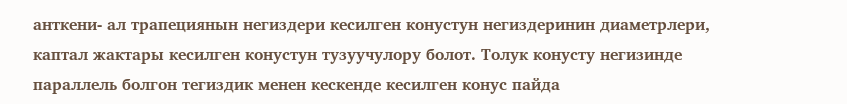анткени- ал трапециянын негиздери кесилген конустун негиздеринин диаметрлери, каптал жактары кесилген конустун тузуучулору болот. Толук конусту негизинде параллель болгон тегиздик менен кескенде кесилген конус пайда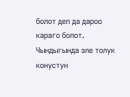болот деп да дароо караго болот. Чындыгында эле толук конустун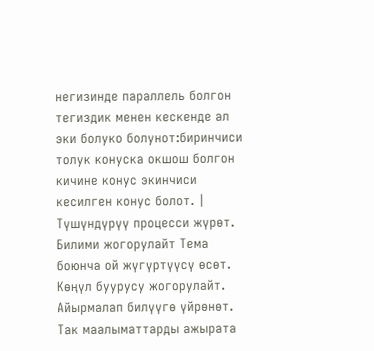негизинде параллель болгон тегиздик менен кескенде ал эки болуко болунот:биринчиси толук конуска окшош болгон кичине конус экинчиси кесилген конус болот. | Түшүндүрүү процесси жүрөт. Билими жогорулайт Тема боюнча ой жүгүртүүсү өсөт. Көңүл буурусу жогорулайт. Айырмалап билүүгө үйрөнөт. Так маалыматтарды ажырата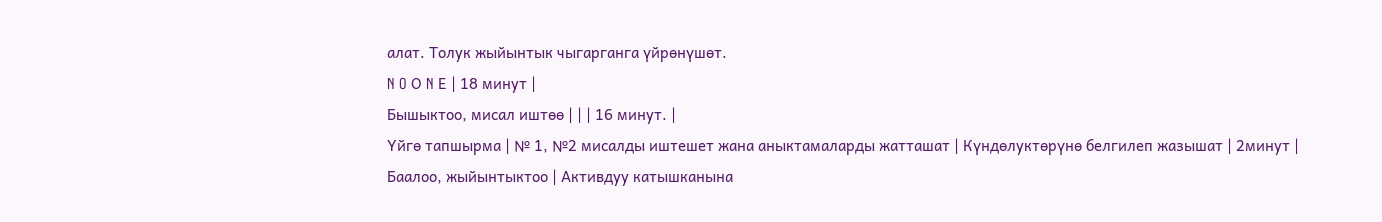алат. Толук жыйынтык чыгарганга үйрөнүшөт.
N O О N Е | 18 минут |
Бышыктоо, мисал иштөө | | | 16 минут. |
Үйгө тапшырма | № 1, №2 мисалды иштешет жана аныктамаларды жатташат | Күндөлуктөрүнө белгилеп жазышат | 2минут |
Баалоо, жыйынтыктоо | Активдуу катышканына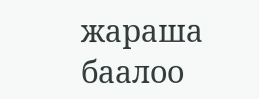жараша баалоо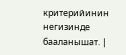критерийинин негизинде бааланышат. |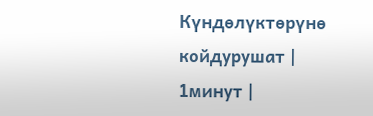Күндөлүктөрүнө койдурушат | 1минут |